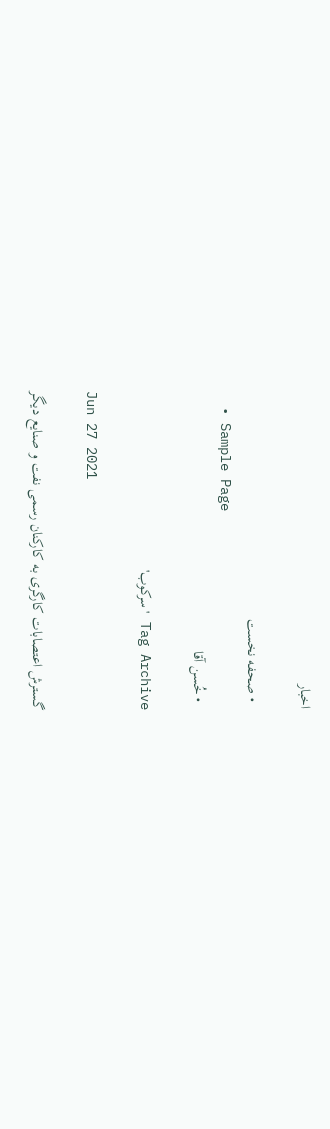اخبار

  • صحفه نخست
  • Sample Page
  • خُسن آقا

Tag Archive 'سرکوب'

Jun 27 2021

گسترش اعتصابات کارگری به کارکنان رسمی نفت و صنایع دیگر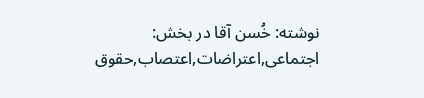نوشته: خُسن آقا در بخش: اجتماعی,اعتراضات,اعتصاب,حقوق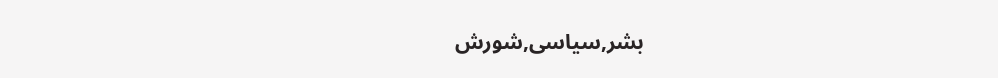بشر,سیاسی,شورش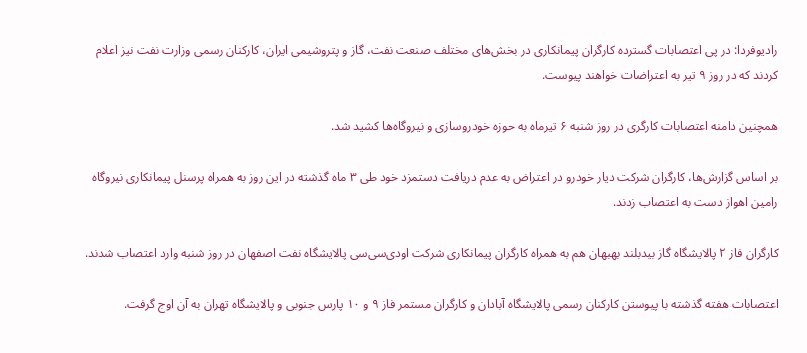رادیوفردا: در پی اعتصابات گسترده کارگران پیمانکاری در بخش‌های مختلف صنعت نفت، گاز و پتروشیمی ایران، کارکنان رسمی وزارت نفت نیز اعلام کردند که در روز ۹ تیر به اعتراضات خواهند پیوست.

همچنین دامنه اعتصابات کارگری در روز شنبه ۶ تیرماه به حوزه خودروسازی و نیروگاه‌ها کشید شد.

بر اساس گزارش‌ها، کارگران شرکت دیار خودرو در اعتراض به عدم دریافت دستمزد خود طی ۳ ماه گذشته در این روز به همراه پرسنل پیمانکاری نیروگاه رامین اهواز دست به اعتصاب زدند.

کارگران فاز ۲ پالایشگاه گاز بیدبلند بهبهان هم به همراه کارگران پیمانکاری شرکت اودی‌سی‌سی پالایشگاه نفت اصفهان در روز شنبه وارد اعتصاب شدند.

اعتصابات هفته گذشته با پیوستن کارکنان رسمی پالایشگاه آبادان و کارگران مستمر فاز ۹ و ۱۰ پارس جنوبی و پالایشگاه تهران به آن اوج گرفت.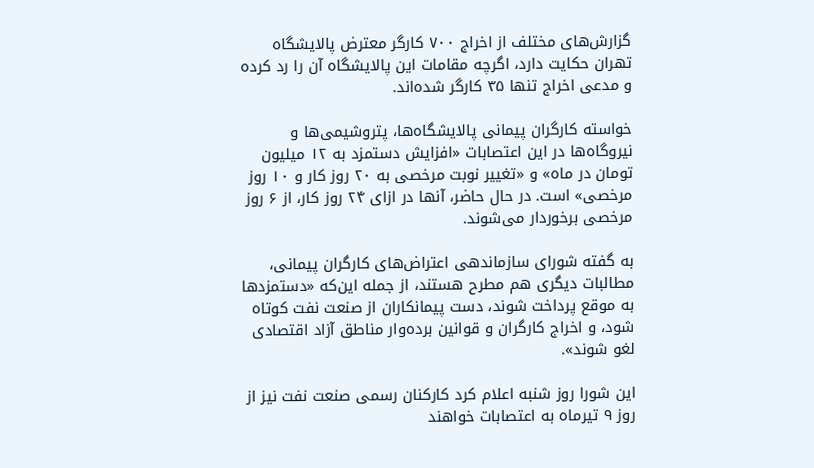گزارش‌های مختلف از اخراج ۷۰۰ کارگر معترض پالایشگاه تهران حکایت دارد، اگرچه مقامات این پالایشگاه آن را رد کرده و مدعی اخراج تنها ۳۵ کارگر شده‌اند.

خواسته کارگران پیمانی پالایشگاه‌ها، پتروشیمی‌ها و نیروگاه‌ها در این اعتصابات «افزایش دستمزد به ۱۲ میلیون تومان در ماه» و «تغییر نوبت مرخصی به ۲۰ روز کار و ۱۰ روز مرخصی» است. در حال حاضر، آنها در ازای ۲۴ روز کار، ‌از ۶ روز مرخصی برخوردار می‌شوند.

به گفته شورای سازماندهی اعتراض‌های کارگران پیمانی، مطالبات دیگری هم مطرح هستند، از جمله این‌که «دستمزدها به موقع پرداخت شوند، دست پیمانکاران از صنعت نفت کوتاه شود، و اخراج کارگران و قوانین برده‌وار مناطق آزاد اقتصادی لغو شوند».

این شورا روز شنبه اعلام کرد کارکنان رسمی صنعت نفت نیز از روز ۹ تیرماه به اعتصابات خواهند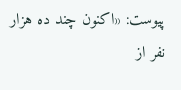پیوست: «اکنون چند ده هزار نفر از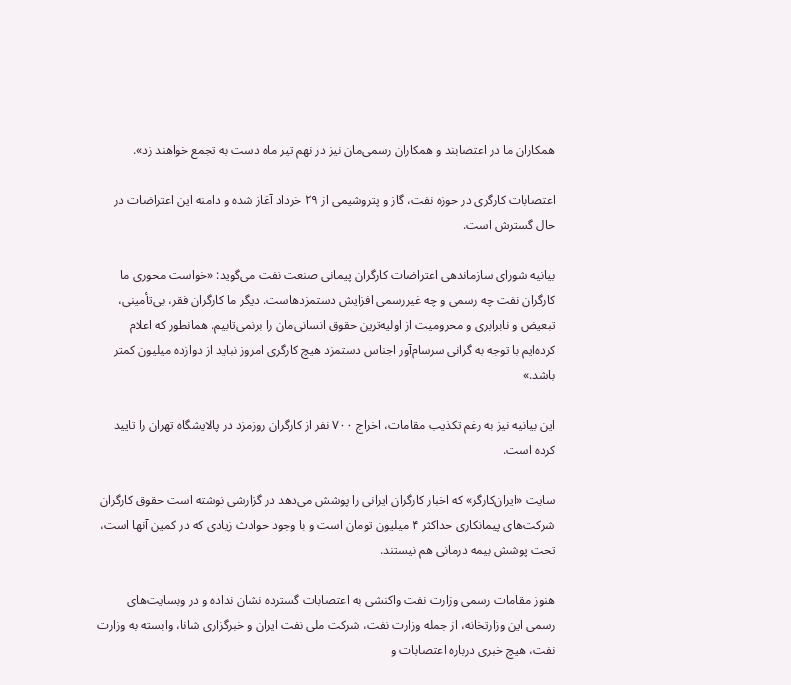همکاران ما در اعتصابند و همکاران رسمی‌مان نیز در نهم تیر ماه دست به تجمع خواهند زد».

اعتصابات کارگری در حوزه نفت، گاز و پتروشیمی از ۲۹ خرداد آغاز شده و دامنه این اعتراضات در حال گسترش است.

بیانیه شورای سازماندهی اعتراضات کارگران پیمانی صنعت نفت می‌گوید: «خواست محوری ما کارگران نفت چه رسمی و چه غیررسمی افزایش دستمزدهاست. دیگر ما کارگران فقر، بی‌تأمینی، تبعیض و نابرابری و محرومیت از اولیه‌ترین حقوق انسانی‌مان را برنمی‌تابیم. همانطور که اعلام کرده‌ایم با توجه به گرانی سرسام‌آور اجناس دستمزد هیچ کارگری امروز نباید از دوازده میلیون کمتر باشد.»

این بیانیه نیز به رغم تکذیب مقامات، اخراج ۷۰۰ نفر از کارگران روزمزد در پالایشگاه تهران را تایید کرده است.

سایت «ایران‌کارگر» که اخبار کارگران ایرانی را پوشش می‌دهد در گزارشی نوشته است حقوق کارگران شرکت‌های پیمانکاری حداکثر ۴ میلیون تومان است و با وجود حوادث زیادی که در کمین آنها است، تحت پوشش بیمه درمانی هم نیستند.

هنوز مقامات رسمی وزارت نفت واکنشی به اعتصابات گسترده نشان نداده و در وبسایت‌های رسمی این وزارتخانه، از جمله وزارت نفت، شرکت ملی نفت ایران و خبرگزاری شانا، وابسته به وزارت نفت، هیچ خبری درباره اعتصابات و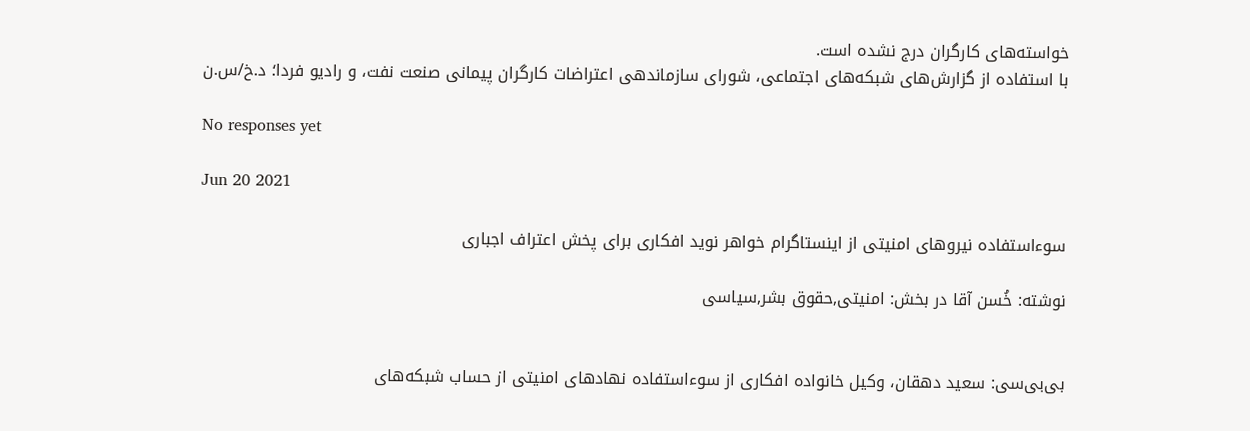خواسته‌های کارگران درج نشده است.
با استفاده از گزارش‌های شبکه‌های اجتماعی، شورای سازماندهی اعتراضات کارگران پیمانی صنعت نفت، و رادیو فردا؛ د.خ/س.ن

No responses yet

Jun 20 2021

سوءاستفاده نیروهای امنیتی از اینستاگرام خواهر نوید افکاری برای پخش اعتراف اجباری

نوشته: خُسن آقا در بخش: امنیتی,حقوق بشر,سیاسی


بی‌بی‌سی: سعید دهقان، وکیل خانواده افکاری از سوءاستفاده نهادهای امنیتی از حساب شبکه‌های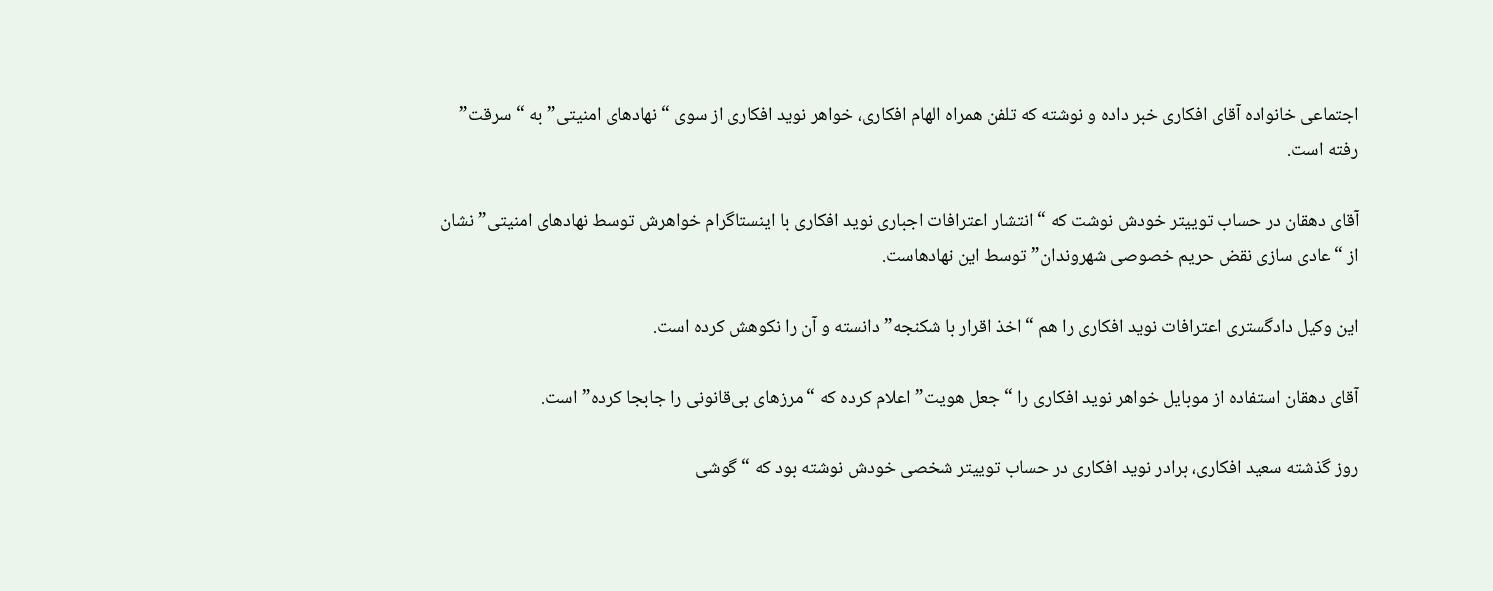اجتماعی خانواده آقای افکاری خبر داده و نوشته که تلفن همراه الهام افکاری، خواهر نوید افکاری از سوی “نهادهای امنیتی” به “سرقت” رفته است.

آقای دهقان در حساب توییتر خودش نوشت که “انتشار اعترافات اجباری نوید افکاری با اینستاگرام خواهرش توسط نهادهای امنیتی” نشان از “عادی سازی نقض حریم خصوصی شهروندان” توسط این نهادهاست.

این وکیل دادگستری اعترافات نوید افکاری را هم “اخذ اقرار با شکنجه” دانسته و آن را نکوهش کرده است.

آقای دهقان استفاده از موبایل خواهر نوید افکاری را “جعل هویت” اعلام کرده که “مرزهای بی‌قانونی را جابجا کرده” است.

روز گذشته سعید افکاری، برادر نوید افکاری در حساب توییتر شخصی خودش نوشته بود که “گوشی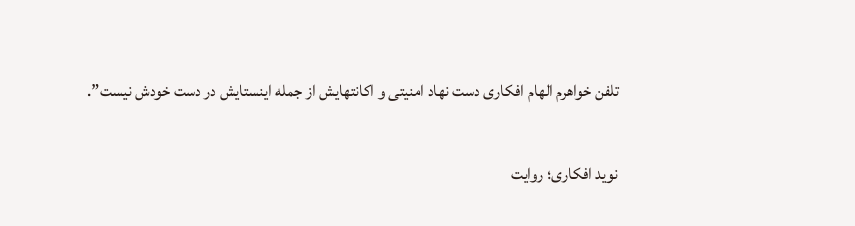تلفن خواهرم الهام افکاری دست نهاد امنیتی و اکانتهایش از جمله اینستایش در دست خودش نیست”.

نوید افکاری؛ روایت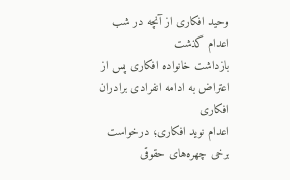وحید افکاری از آنچه در شب اعدام گذشت
بازداشت خانواده افکاری پس از اعتراض به ادامه انفرادی برادران افکاری
اعدام نوید افکاری؛ درخواست برخی چهره‌های حقوقی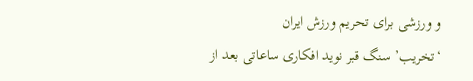و ورزشی برای تحریم ورزش ایران
‘تخریب’ سنگ قبر نوید افکاری ساعاتی بعد از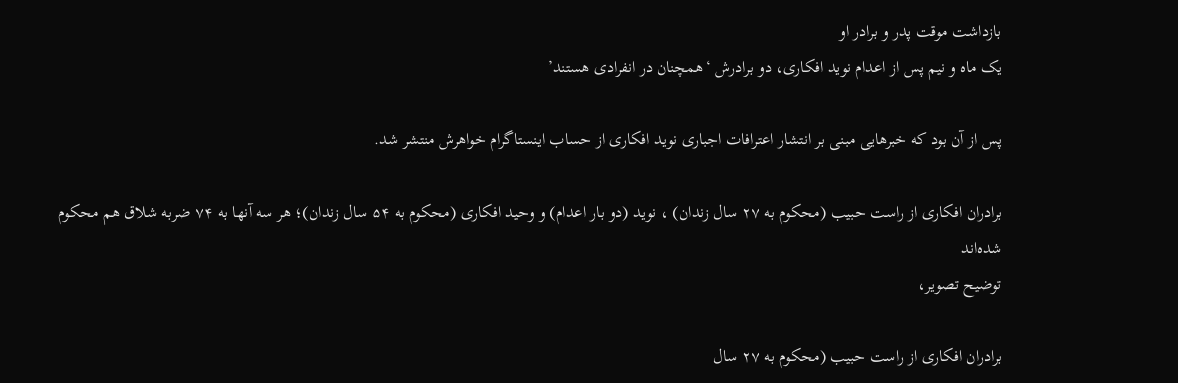بازداشت موقت پدر و برادر او
یک ماه و نیم پس از اعدام نوید افکاری، دو برادرش ‘همچنان در انفرادی هستند’

پس از آن بود که خبرهایی مبنی بر انتشار اعترافات اجباری نوید افکاری از حساب اینستاگرام خواهرش منتشر شد.

برادران افکاری از راست حبیب (محکوم به ۲۷ سال زندان) ، نوید (دو بار اعدام) و وحید افکاری (محکوم به ۵۴ سال زندان)؛ هر سه آنها به ۷۴ ضربه شلاق هم محکوم شده‌اند
توضیح تصویر،

برادران افکاری از راست حبیب (محکوم به ۲۷ سال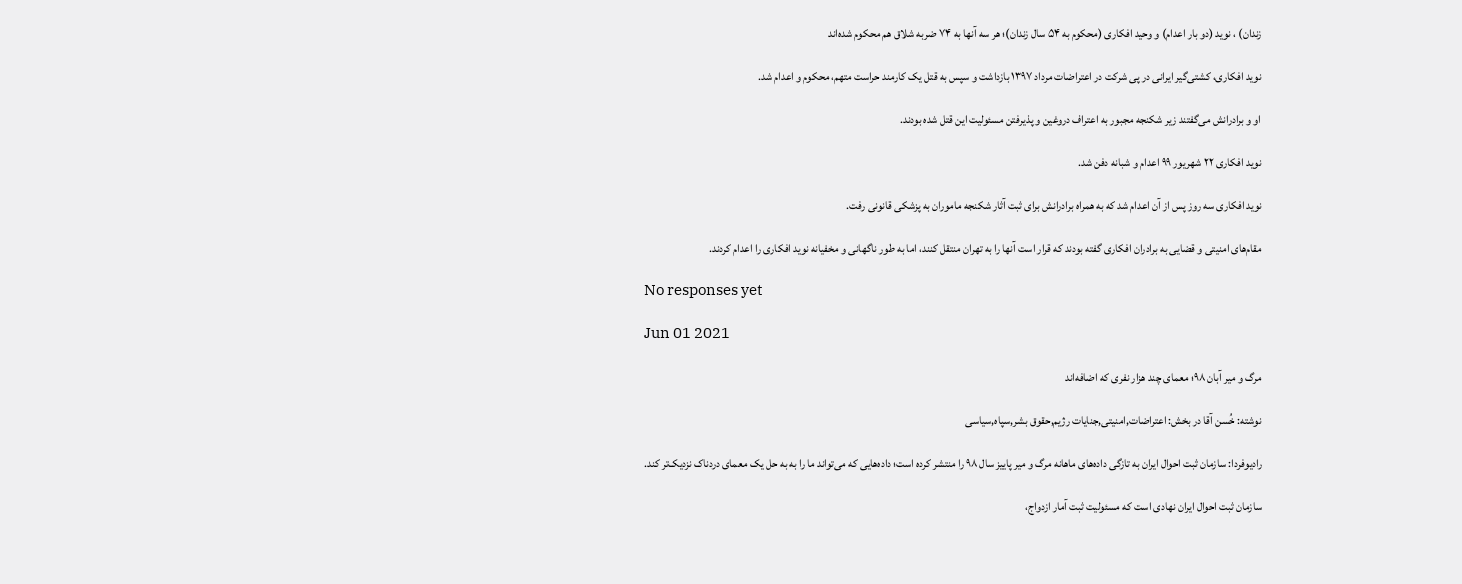زندان) ، نوید (دو بار اعدام) و وحید افکاری (محکوم به ۵۴ سال زندان)؛ هر سه آنها به ۷۴ ضربه شلاق هم محکوم شده‌اند

نوید افکاری، کشتی‌گیر ایرانی در پی شرکت در اعتراضات مرداد ۱۳۹۷ بازداشت و سپس به قتل یک کارمند حراست متهم، محکوم و اعدام شد.

او و برادرانش می‌گفتند زیر شکنجه مجبور به اعتراف دروغین و پذیرفتن مسئولیت این قتل شده بودند.

نوید افکاری ۲۲ شهریور ۹۹ اعدام و شبانه دفن شد.

نوید افکاری سه روز پس از آن اعدام شد که به همراه برادرانش برای ثبت آثار شکنجه ماموران به پزشکی قانونی رفت.

مقام‌های امنیتی و قضایی به برادران افکاری گفته بودند که قرار است آنها را به تهران منتقل کنند، اما به طور ناگهانی و مخفیانه نوید افکاری را اعدام کردند.

No responses yet

Jun 01 2021

مرگ و میر آبان ۹۸؛ معمای چند هزار نفری که اضافه‌اند

نوشته: خُسن آقا در بخش: اعتراضات,امنیتی,جنایات رژیم,حقوق بشر,سپاه,سیاسی

رادیوفردا: سازمان ثبت احوال ایران به تازگی داده‌های ماهانه مرگ و میر پاییز سال ۹۸ را منتشر کرده است؛ داده‌هایی که می‌تواند ما را به به حل یک معمای دردناک نزدیک‌تر کند.

سازمان ثبت احوال ایران نهادی است که مسئولیت ثبت آمار ازدواج،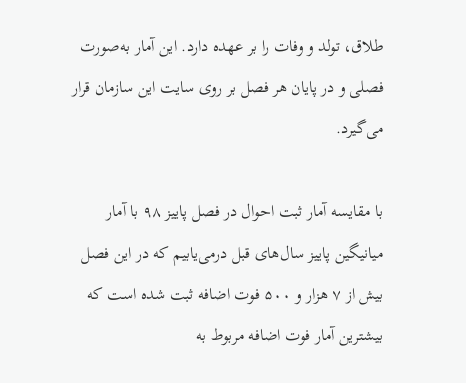طلاق، تولد و وفات را بر عهده دارد. این آمار به‌صورت فصلی و در پایان هر فصل بر روی سایت این سازمان قرار می‌گیرد.

با مقایسه آمار ثبت احوال در فصل پاییز ۹۸ با آمار میانیگین پاییز سال‌های قبل درمی‌یابیم که در این فصل بیش از ۷ هزار و ۵۰۰ فوت اضافه ثبت شده است که بیشترین آمار فوت اضافه مربوط به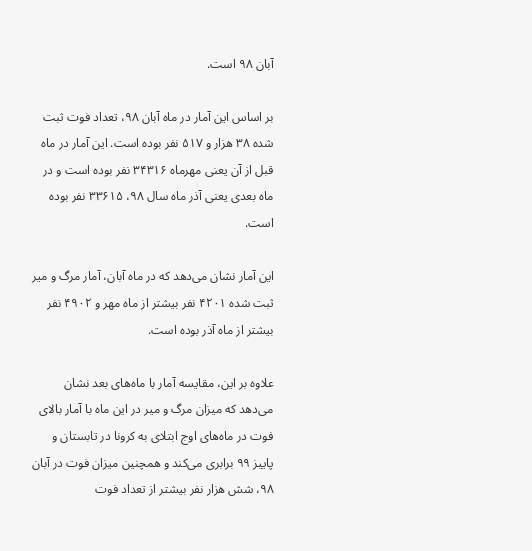آبان ۹۸ است.

بر اساس این آمار در ماه آبان ۹۸، تعداد فوت ثبت شده ۳۸ هزار و ۵۱۷ نفر بوده است. این آمار در ماه قبل از آن یعنی مهرماه ۳۴۳۱۶ نفر بوده است و در ماه بعدی یعنی آذر ماه سال ۹۸، ۳۳۶۱۵ نفر بوده است.

این آمار نشان می‌دهد که در ماه آبان، آمار مرگ و میر ثبت شده ۴۲۰۱ نفر بیشتر از ماه مهر و ۴۹۰۲ نفر بیشتر از ماه آذر بوده است.

علاوه بر این، مقایسه آمار با ماه‌های بعد نشان می‌دهد که میزان مرگ و میر در این ماه با آمار بالای فوت در ماه‌های اوج ابتلای به کرونا در تابستان و پاییز ۹۹ برابری می‌کند و همچنین میزان فوت در آبان ۹۸، شش هزار نفر بیشتر از تعداد فوت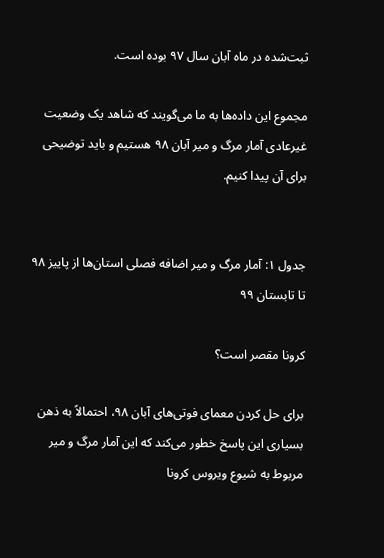ثبت‌شده در ماه آبان سال ۹۷ بوده است.

مجموع این داده‌ها به ما می‌گویند که شاهد یک وضعیت غیرعادی آمار مرگ و میر آبان ۹۸ هستیم و باید توضیحی برای آن پیدا کنیم.


جدول ۱: آمار مرگ و میر اضافه فصلی استان‌ها از پاییز ۹۸ تا تابستان ۹۹

کرونا مقصر است؟

برای حل کردن معمای فوتی‌های آبان ۹۸، احتمالاً به ذهن بسیاری این پاسخ خطور می‌کند که این آمار مرگ و میر مربوط به شیوع ویروس کرونا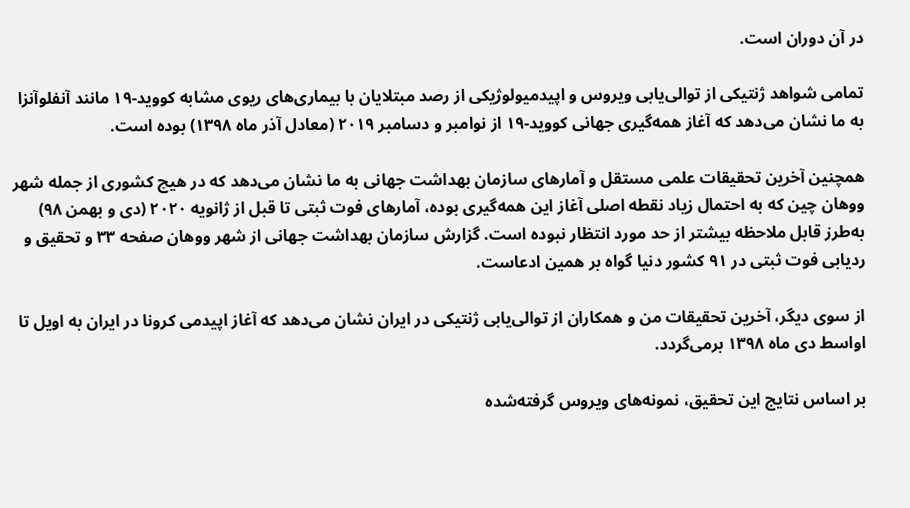در آن دوران است.

تمامی شواهد ژنتیکی از توالی‌یابی ویروس و اپیدمیولوژیکی از رصد مبتلایان با بیماری‌های ریوی مشابه کووید-۱۹ مانند آنفلوآنزا به ما نشان می‌دهد که آغاز همه‌گیری جهانی کووید-۱۹ از نوامبر و دسامبر ۲۰۱۹ (معادل آذر ماه ۱۳۹۸) بوده است.

همچنین آخرین تحقیقات علمی مستقل و آمارهای سازمان بهداشت جهانی به ما نشان می‌دهد که در هیچ کشوری از جمله شهر ووهان چین که به احتمال زیاد نقطه اصلی آغاز این همه‌گیری بوده، آمارهای فوت ثبتی تا قبل از ژانویه ۲۰۲۰ (دی و بهمن ۹۸) به‌طرز قابل ملاحظه بیشتر از حد مورد انتظار نبوده‌ است. گزارش سازمان بهداشت جهانی از شهر ووهان صفحه ۳۳ و تحقیق و ردیابی فوت ثبتی در ۹۱ کشور دنیا گواه بر همین ادعاست.

از سوی دیگر، آخرین تحقیقات من و همکاران از توالی‌یابی ژنتیکی در ایران نشان می‌دهد که آغاز اپیدمی کرونا در ایران به اویل تا اواسط دی ماه ۱۳۹۸ برمی‌گردد.

بر اساس نتایج این تحقیق، نمونه‌های ویروس گرفته‌شده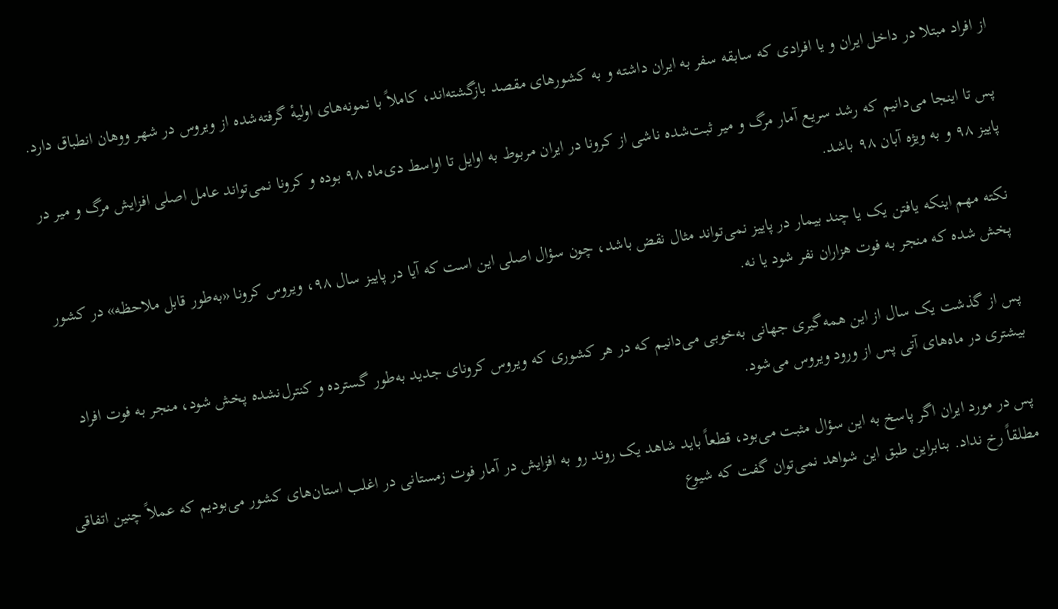از افراد مبتلا در داخل ایران و یا افرادی که سابقه سفر به ایران داشته و به کشورهای مقصد بازگشته‌اند، کاملاً با نمونه‌های اولیهٔ گرفته‌شده از ویروس در شهر ووهان انطباق دارد.

پس تا اینجا می‌دانیم که رشد سریع آمار مرگ و میر ثبت‌شده ناشی از کرونا در ایران مربوط به اوایل تا اواسط دی‌ماه ۹۸ بوده و کرونا نمی‌تواند عامل اصلی افزایش مرگ و میر در پاییز ۹۸ و به ویژه آبان ۹۸ باشد.

نکته مهم اینکه یافتن یک یا چند بیمار در پاییز نمی‌تواند مثال نقض باشد، چون سؤال اصلی این است که آیا در پاییز سال ۹۸، ویروس کرونا «به‌طور قابل ملاحظه» در کشور پخش شده که منجر به فوت هزاران نفر شود یا نه.

پس از گذشت یک سال از این همه‌گیری جهانی به‌خوبی می‌دانیم که در هر کشوری که ویروس کرونای جدید به‌طور گسترده و کنترل‌نشده پخش شود، منجر به فوت افراد بیشتری در ماه‌های آتی پس از ورود ویروس می‌شود.

پس در مورد ایران اگر پاسخ به این سؤال مثبت می‌بود، قطعاً باید شاهد یک روند رو به افزایش در آمار فوت زمستانی در اغلب استان‌های کشور می‌بودیم که عملاً چنین اتفاقی مطلقاً رخ نداد. بنابراین طبق این شواهد نمی‌توان گفت که شیوع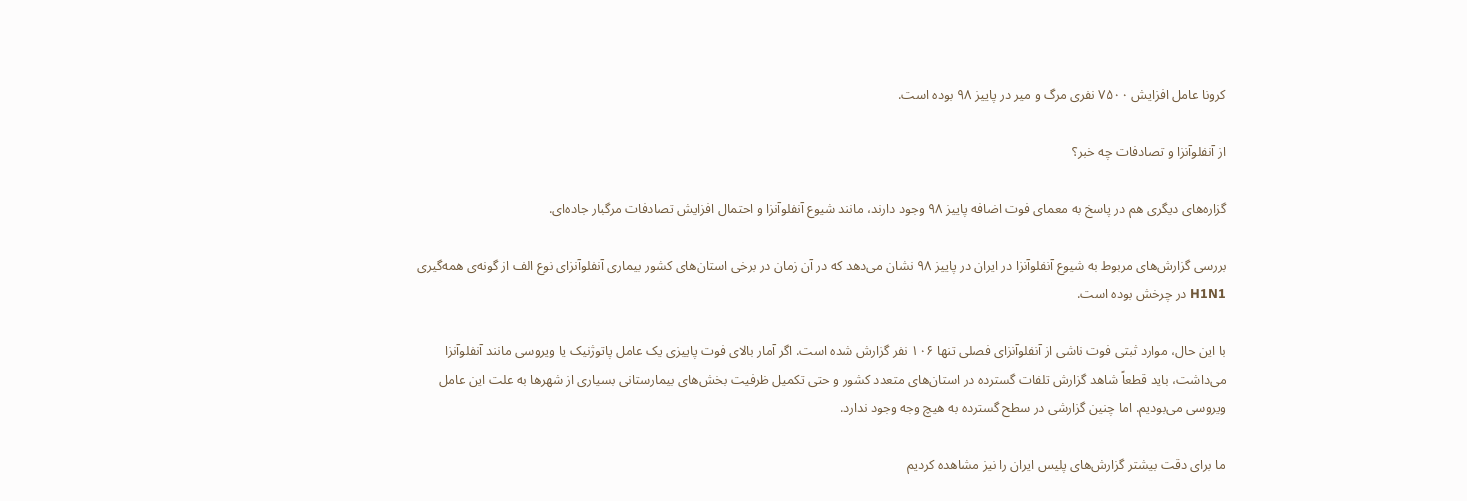کرونا عامل افزایش ۷۵۰۰ نفری مرگ و میر در پاییز ۹۸ بوده است.

از آنفلوآنزا و تصادفات چه خبر؟

گزاره‌های دیگری هم در پاسخ به معمای فوت اضافه پاییز ۹۸ وجود دارند، مانند شیوع آنفلوآنزا و احتمال افزایش تصادفات مرگبار جاده‌ای.

بررسی گزارش‌های مربوط به شیوع آنفلوآنزا در ایران در پاییز ۹۸ نشان می‌دهد که در آن زمان در برخی استان‌های کشور بیماری آنفلوآنزای نوع الف از گونه‌ی همه‌گیری H1N1 در چرخش بوده است.

با این حال، موارد ثبتی فوت ناشی از آنفلوآنزای فصلی تنها ۱۰۶ نفر گزارش شده است. اگر آمار بالای فوت پاییزی یک عامل پاتوژنیک یا ویروسی مانند آنفلوآنزا می‌داشت، باید قطعاً شاهد گزارش تلفات گسترده در استان‌های متعدد کشور و حتی تکمیل ظرفیت بخش‌های بیمارستانی بسیاری از شهرها به علت این عامل ویروسی می‌بودیم. اما چنین گزارشی در سطح گسترده به هیچ وجه وجود ندارد.

ما برای دقت بیشتر گزارش‌های پلیس ایران را نیز مشاهده کردیم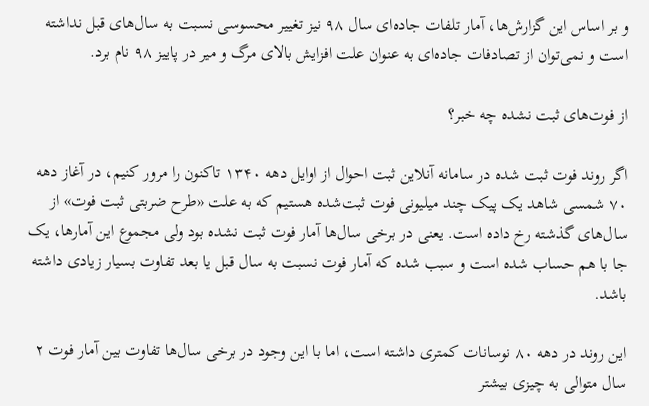و بر اساس این گزارش‌ها، آمار تلفات جاده‌ای سال ۹۸ نیز تغییر محسوسی نسبت به سال‌های قبل نداشته است و نمی‌توان از تصادفات جاده‌ای به عنوان علت افزایش بالای مرگ و میر در پاییز ۹۸ نام برد.

از فوت‌های ثبت نشده چه خبر؟

اگر روند فوت ثبت شده در سامانه آنلاین ثبت احوال از اوایل دهه ۱۳۴۰ تاکنون را مرور کنیم، در آغاز دهه ۷۰ شمسی شاهد یک پیک چند میلیونی فوت ثبت‌شده هستیم که به علت «طرح ضربتی ثبت فوت» از سال‌های گذشته رخ داده است. یعنی در برخی سال‌ها آمار فوت ثبت نشده بود ولی مجموع این آمارها، یک جا با هم حساب شده است و سبب شده که آمار فوت نسبت به سال قبل یا بعد تفاوت بسیار زیادی داشته باشد.

این روند در دهه ۸۰ نوسانات کمتری داشته است، اما با این وجود در برخی سال‌ها تفاوت بین آمار فوت ۲ سال متوالی به چیزی بیشتر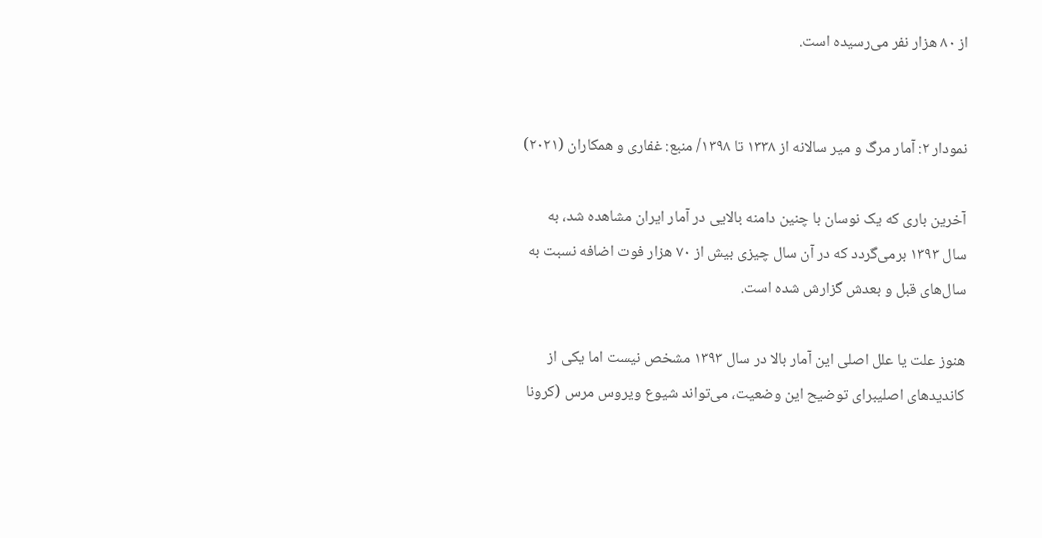از ۸۰ هزار نفر می‌رسیده است.


نمودار ۲: آمار مرگ و میر سالانه از ۱۳۳۸ تا ۱۳۹۸/ منبع: غفاری و همکاران (۲۰۲۱)

آخرین باری که یک نوسان با چنین دامنه بالایی در آمار ایران مشاهده شد، به سال ۱۳۹۳ برمی‌گردد که در آن سال چیزی بیش از ۷۰ هزار فوت اضافه نسبت به سال‌های قبل و بعدش گزارش شده است.

هنوز علت یا علل اصلی این آمار بالا در سال ۱۳۹۳ مشخص نیست اما یکی از کاندیدهای اصلیبرای توضیح این وضعیت، می‌تواند شیوع ویروس مرس (کرونا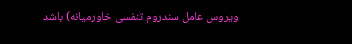ویروس عامل سندروم تنفسی خاورمیانه) باشد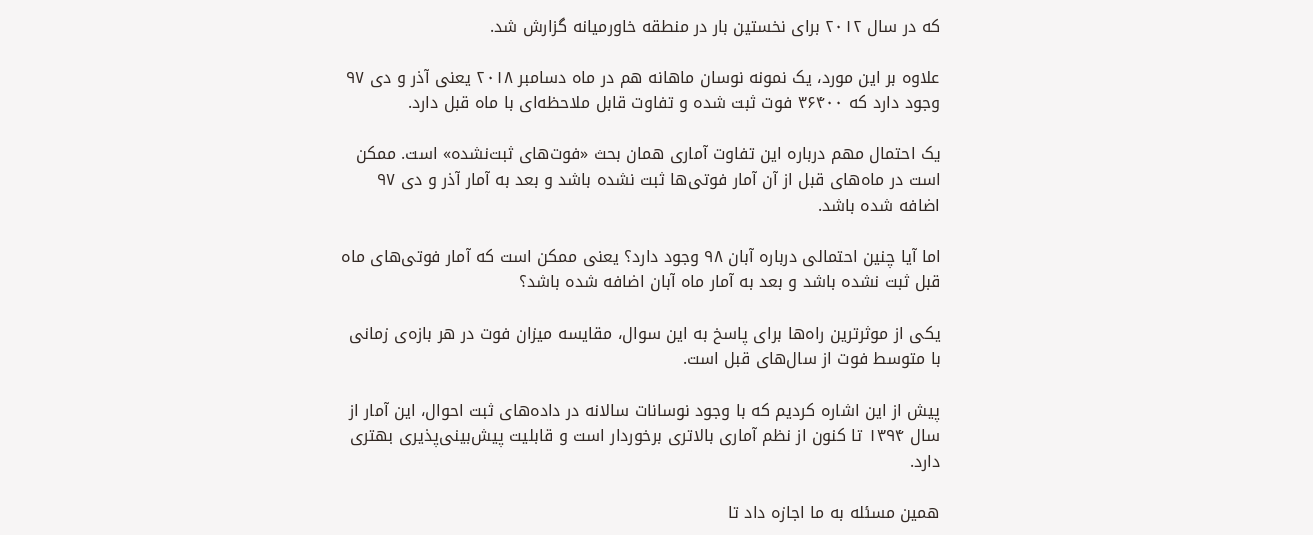که در سال ۲۰۱۲ برای نخستین بار در منطقه خاورمیانه گزارش شد.

علاوه بر این مورد، یک نمونه نوسان ماهانه هم در ماه دسامبر ۲۰۱۸ یعنی آذر و دی ۹۷ وجود دارد که ۳۶۴۰۰ فوت ثبت شده و تفاوت قابل ملاحظه‌ای با ماه قبل دارد.

یک احتمال مهم درباره این تفاوت آماری همان بحث «فوت‌های ثبت‌نشده» است. ممکن است در ماه‌های قبل از آن آمار فوتی‌ها ثبت نشده باشد و بعد به آمار آذر و دی ۹۷ اضافه شده باشد.

اما آیا چنین احتمالی درباره آبان ۹۸ وجود دارد؟ یعنی ممکن است که آمار فوتی‌های ماه قبل ثبت نشده باشد و بعد به آمار ماه آبان اضافه شده باشد؟

یکی از موثرترین راه‌ها برای پاسخ به این سوال، مقایسه میزان فوت در هر بازه‌ی زمانی با متوسط فوت از سال‌های قبل است.

پیش از این اشاره کردیم که با وجود نوسانات سالانه در داده‌های ثبت احوال، این آمار از سال ۱۳۹۴ تا کنون از نظم آماری بالاتری برخوردار است و قابلیت پیش‌بینی‌پذیری بهتری دارد.

همین مسئله به ما اجازه داد تا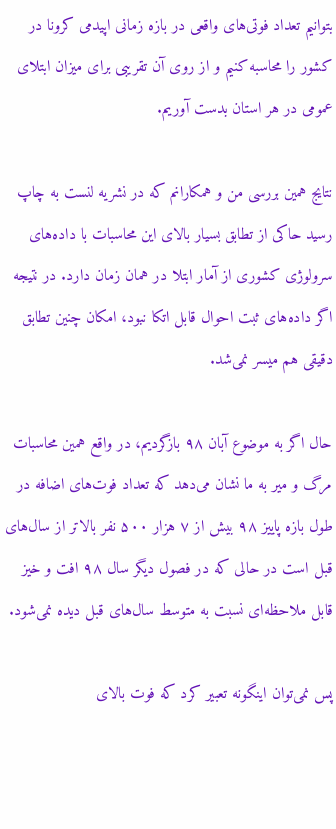بتوانیم تعداد فوتی‌های واقعی در بازه زمانی اپیدمی کرونا در کشور را محاسبه کنیم و از روی آن تقریبی برای میزان ابتلای عمومی در هر استان بدست آوریم.

نتایج همین بررسی من و همکارانم که در نشریه لنست به چاپ رسید حاکی از تطابق بسیار بالای این محاسبات با داده‌های سرولوژی کشوری از آمار ابتلا در همان زمان دارد. در نتیجه اگر داده‌های ثبت احوال قابل اتکا نبود، امکان چنین تطابق دقیقی هم میسر نمی‌شد.

حال اگر به موضوع آبان ۹۸ بازگردیم، در واقع همین محاسبات مرگ و میر به ما نشان می‌دهد که تعداد فوت‌های اضافه در طول بازه پاییز ۹۸ بیش از ۷ هزار ۵۰۰ نفر بالاتر از سال‌های قبل است در حالی که در فصول دیگر سال ۹۸ افت و خیز قابل ملاحظه‌ای نسبت به متوسط سال‌های قبل دیده نمی‌شود.

پس نمی‌توان اینگونه تعبیر کرد که فوت بالای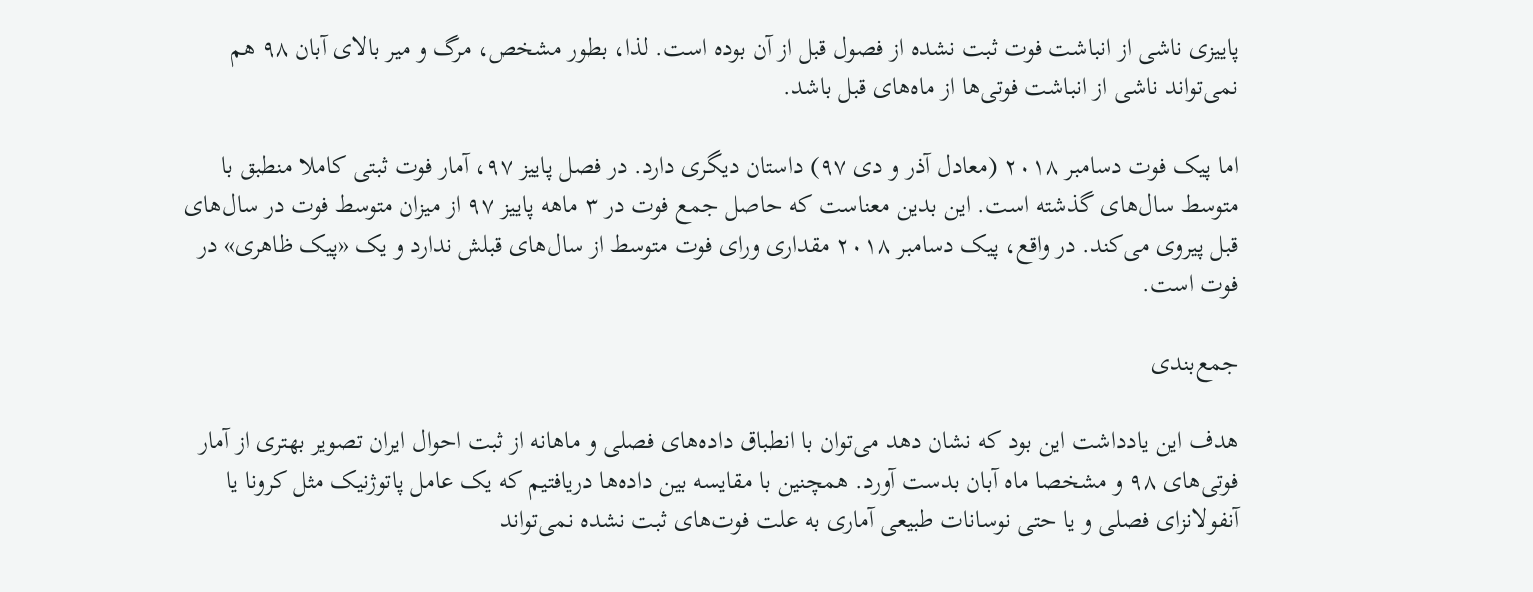پاییزی ناشی از انباشت فوت ثبت نشده از فصول قبل از آن بوده است. لذا، بطور مشخص، مرگ و میر بالای آبان ۹۸ هم نمی‌تواند ناشی از انباشت فوتی‌ها از ماه‌های قبل باشد.

اما پیک فوت دسامبر ۲۰۱۸ (معادل آذر و دی ۹۷) داستان دیگری دارد. در فصل پاییز ۹۷، آمار فوت ثبتی کاملا منطبق با متوسط سال‌های گذشته است. این بدین معناست که حاصل جمع فوت در ۳ ماهه پاییز ۹۷ از میزان متوسط فوت در سال‌های قبل پیروی می‌کند. در واقع، پیک دسامبر ۲۰۱۸ مقداری ورای فوت متوسط از سال‌های قبلش ندارد و یک «پیک ظاهری» در فوت است.

جمع‌بندی

هدف این یادداشت این بود که نشان دهد می‌توان با انطباق داده‌های فصلی و ماهانه از ثبت احوال ایران تصویر بهتری از آمار فوتی‌های ۹۸ و مشخصا ماه آبان بدست آورد. همچنین با مقایسه بین داده‌ها دریافتیم که یک عامل پاتوژنیک مثل کرونا یا آنفولانزای فصلی و یا حتی نوسانات طبیعی آماری به علت فوت‌های ثبت نشده نمی‌تواند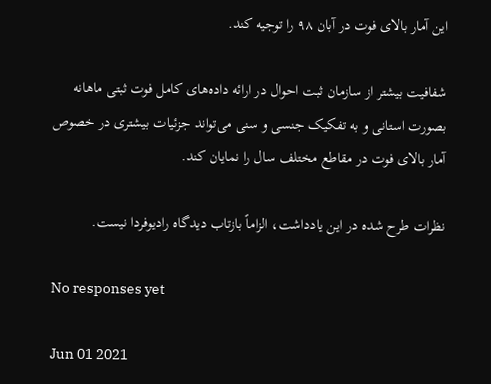این آمار بالای فوت در آبان ۹۸ را توجیه کند.

شفافیت بیشتر از سازمان ثبت احوال در ارائه داده‌های کامل فوت ثبتی ماهانه بصورت استانی و به تفکیک جنسی و سنی می‌تواند جزئیات بیشتری در خصوص آمار بالای فوت در مقاطع مختلف سال را نمایان کند.

نظرات طرح شده در این یادداشت، الزاماً بازتاب دیدگاه رادیوفردا نیست.

No responses yet

Jun 01 2021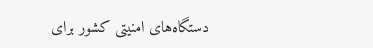دستگاه‌های امنیتی کشور برای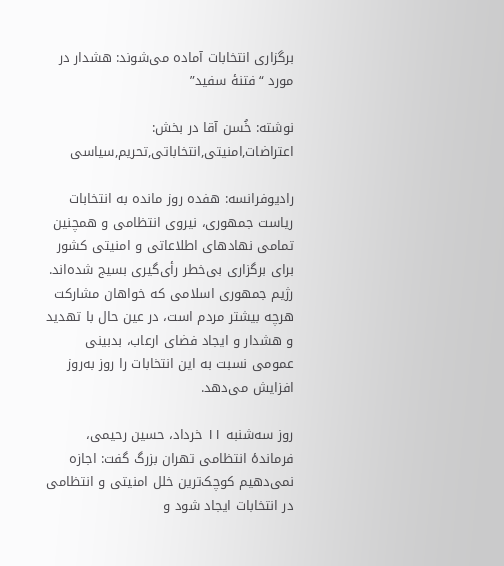برگزاری انتخابات آماده می‌شوند: هشدار در مورد “فتنۀ سفید”

نوشته: خُسن آقا در بخش: اعتراضات,امنیتی,انتخاباتی,تحریم,سیاسی

رادیوفرانسه: هفده روز مانده به انتخابات ریاست جمهوری، نیروی انتظامی و همچنین تمامی نهادهای اطلاعاتی و امنیتی کشور برای برگزاری بی‌خطر رأی‌گیری بسیج شده‌اند. رژیم جمهوری اسلامی که خواهان مشارکت هرچه بیشتر مردم است، در عین حال با تهدید و هشدار و ایجاد فضای ارعاب، بدبینی عمومی نسبت به این انتخابات را روز به‌روز افزایش می‌دهد.

روز سه‌شنبه ۱۱ خرداد، حسین رحیمی، فرماندۀ انتظامی تهران بزرگ گفت: اجازه نمی‌دهیم کوچک‌ترین خلل امنیتی و انتظامی در انتخابات ایجاد شود و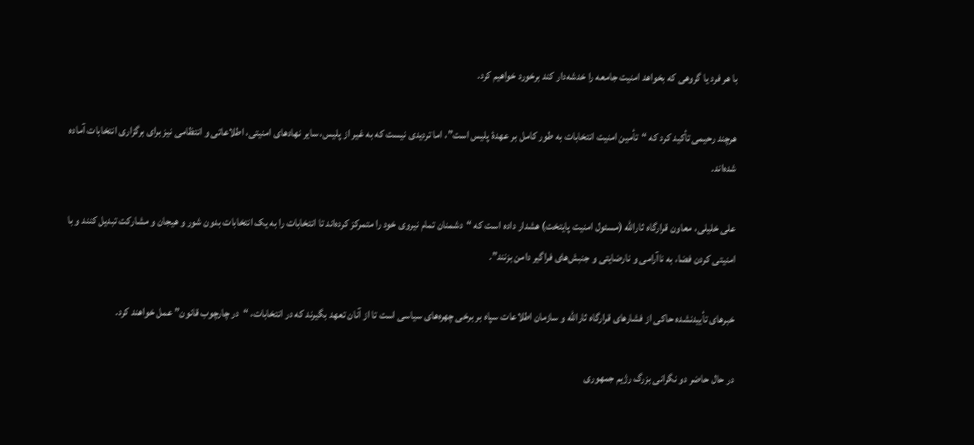با هر فرد یا گروهی که بخواهد امنیت جامعه را خدشه‌دار کند برخورد خواهیم کرد.

هرچند رحیمی تأکید کرد که “تأمین امنیت انتخابات به طور کامل بر عهدۀ پلیس است”، اما تردیدی نیست که به غیر از پلیس، سایر نهادهای امنیتی، اطلاعاتی و انتظامی نیز برای برگزاری انتخابات آماده شده‌اند.

علی خلیلی، معاون قرارگاه ثارالله (مسئول امنیت پایتخت) هشدار داده است که “دشمنان تمام نیروی خود را متمرکز کرده‌اند تا انتخابات را به یک انتخابات بدون شور و هیجان و مشارکت تبدیل کنند و با امنیتی کردن فضا، به ناآرامی و نارضایتی و جنبش‌های فراگیر دامن بزنند”.

خبرهای تأییدنشده حاکی از فشارهای قرارگاه ثارالله و سازمان اطلاعات‌ سپاه بر برخی چهره‌های سیاسی است تا از آنان تعهد بگیرند که در انتخابات، “در چارچوب قانون” عمل خواهند کرد.

در حال حاضر دو نگرانی بزرگ رژیم جمهوری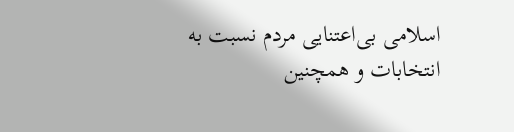اسلامی بی‌اعتنایی مردم نسبت به انتخابات و همچنین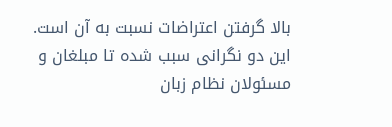بالا گرفتن اعتراضات نسبت به آن است. این دو نگرانی سبب شده تا مبلغان و مسئولان نظام زبان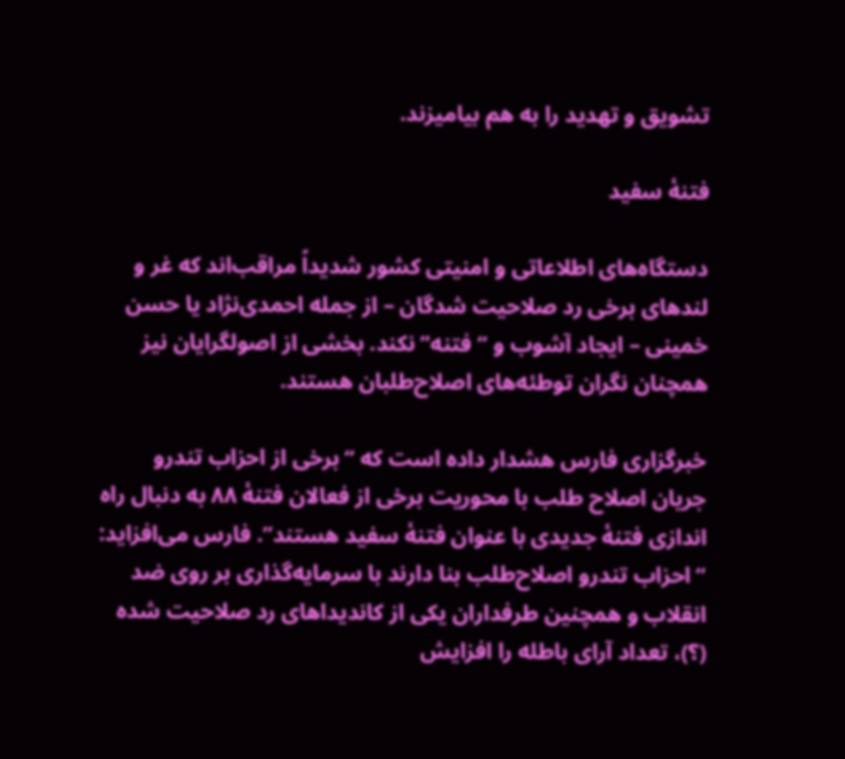تشویق و تهدید را به هم بیامیزند.

فتنۀ سفید

دستگاه‌های اطلاعاتی و امنیتی کشور شدیداً مراقب‌اند که غر و لندهای برخی رد صلاحیت‌ شدگان – از جمله احمدی‌نژاد یا حسن خمینی – ایجاد آشوب و “فتنه” نکند. بخشی از اصولگرایان نیز همچنان نگران توطئه‌های اصلاح‌طلبان هستند.

خبرگزاری فارس هشدار داده است که “برخی از احزاب تندرو جریان اصلاح طلب با محوریت برخی از فعالان فتنۀ ۸۸ به دنبال راه اندازی فتنۀ جدیدی با عنوان فتنۀ سفید هستند”. فارس می‌افزاید: “احزاب تندرو اصلاح‌طلب بنا دارند با سرمایه‌گذاری بر روی ضد انقلاب و همچنین طرفداران یکی از کاندیداهای رد صلاحیت شده (؟)، تعداد آرای باطله را افزایش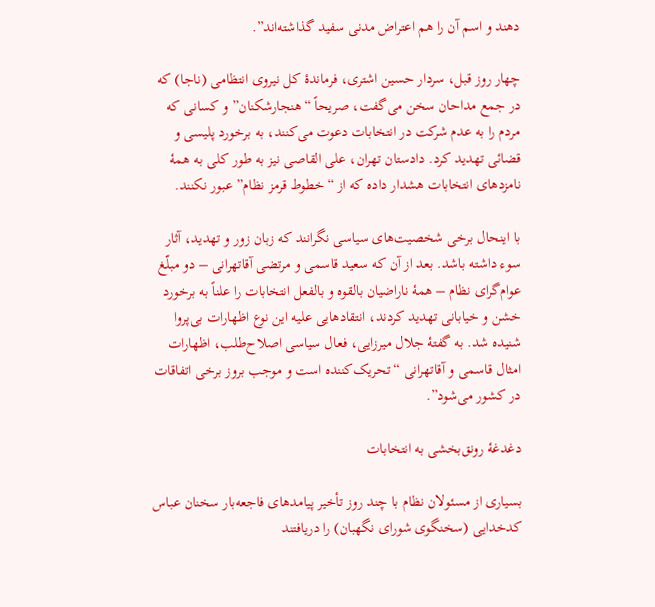دهند و اسم آن را هم اعتراض مدنی سفید گذاشته‌اند”.

چهار روز قبل، سردار حسین اشتری، فرماندۀ کل نیروی انتظامی (ناجا) که در جمع مداحان سخن می‌گفت، صریحاً “هنجارشکنان” و کسانی که مردم را به عدم شرکت در انتخابات دعوت می‌کنند، به برخورد پلیسی و قضائی تهدید کرد. دادستان تهران، علی القاصی نیز به طور کلی به همۀ نامزدهای انتخابات هشدار داده که از “خطوط قرمز نظام” عبور نکنند.

با اینحال برخی شخصیت‌های سیاسی نگرانند که زبان زور و تهدید، آثار سوء داشته باشد. بعد از آن که سعید قاسمی و مرتضی آقاتهرانی – دو مبلّغ عوام‌گرای نظام – همۀ ناراضیان بالقوه و بالفعل انتخابات را علناً به برخورد خشن و خیابانی تهدید کردند، انتقادهایی علیه این نوع اظهارات بی‌پروا شنیده شد. به گفتۀ جلال میرزایی، فعال سیاسی اصلاح‌طلب، اظهارات امثال قاسمی و آقاتهرانی “تحریک‌کننده است و موجب بروز برخی اتفاقات در کشور می‌شود”.

دغدغۀ رونق‌بخشی به انتخابات

بسیاری از مسئولان نظام با چند روز تأخیر پیامدهای فاجعه‌بار سخنان عباس کدخدایی (سخنگوی شورای نگهبان) را دریافتند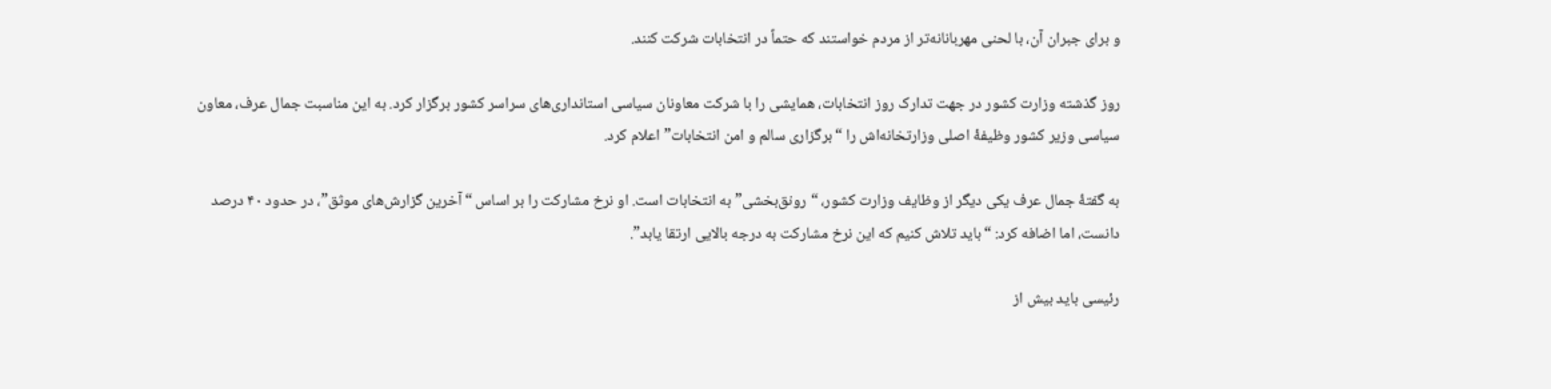و برای جبران آن، با لحنی مهربانانه‌تر از مردم خواستند که حتماً در انتخابات شرکت کنند.

روز گذشته وزارت کشور در جهت تدارک روز انتخابات، همایشی را با شرکت معاونان سیاسی استانداری‌های سراسر کشور برگزار کرد. به این مناسبت جمال عرف، معاون سیاسی وزیر کشور وظیفۀ اصلی وزارتخانه‌اش را “برگزاری سالم و امن انتخابات” اعلام کرد.

به گفتۀ جمال عرف یکی دیگر از وظایف وزارت کشور، “رونق‌بخشی” به انتخابات است. او نرخ مشارکت را بر اساس “آخرین گزارش‌های موثق”، در حدود ۴۰ درصد دانست، اما اضافه کرد: “باید تلاش کنیم که این نرخ مشارکت به درجه بالایی ارتقا یابد”.

رئیسی باید بیش از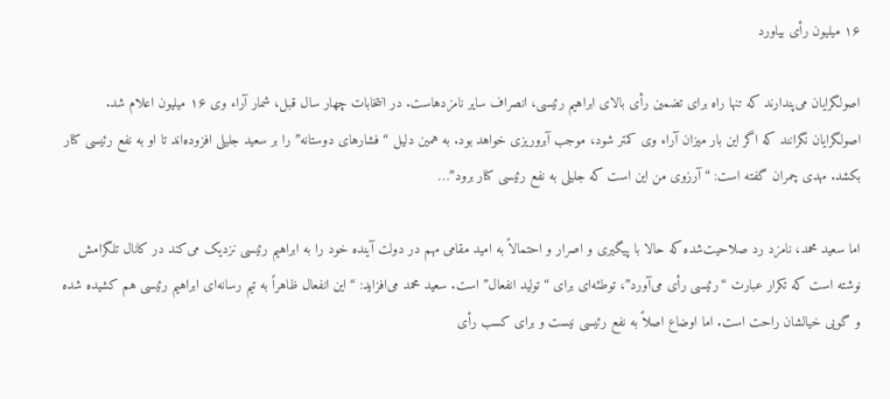۱۶ میلیون رأی بیاورد

اصولگرایان می‌پندارند که تنها راه برای تضمین رأی بالای ابراهیم رئیسی، انصراف سایر نامزدهاست. در انتخابات چهار سال قبل، شمار آراء وی ۱۶ میلیون اعلام شد. اصولگرایان نگرانند که اگر این بار میزان آراء وی کمتر شود، موجب آبروریزی خواهد بود. به همین دلیل “فشارهای دوستانه” را بر سعید جلیلی افزوده‌اند تا او به نفع رئیسی کنار بکشد. مهدی چمران گفته است: “آرزوی من این است که جلیلی به نفع رئیسی کنار برود”…

اما سعید محمد، نامزد رد صلاحیت‌شده که حالا با پیگیری و اصرار و احتمالاً به امید مقامی مهم در دولت آینده خود را به ابراهیم رئیسی نزدیک می‌کند در کانال تلگرامش نوشته است که تکرار عبارت “رئیسی رأی می‌آورد”، توطئه‌ای برای “تولید انفعال” است. سعید محمد می‌افزاید: “این انفعال ظاهراً به تیم رسانه‌ای ابراهیم رئیسی هم کشیده شده و گویی خیالشان راحت است. اما اوضاع اصلاً به نفع رئیسی نیست و برای کسب رأی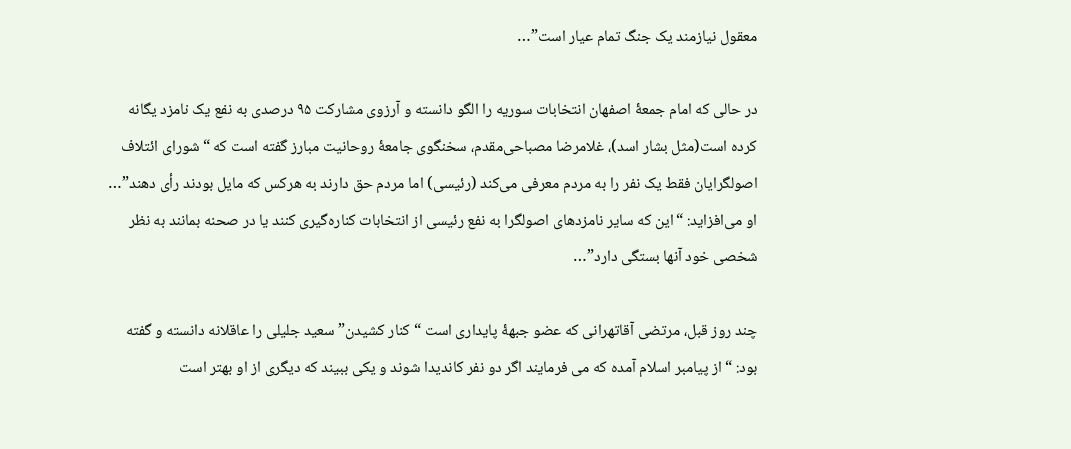معقول نیازمند یک جنگ تمام عیار است”…

در حالی که امام جمعۀ اصفهان انتخابات سوریه را الگو دانسته و آرزوی مشارکت ۹۵ درصدی به نفع یک نامزد یگانه کرده است(مثل بشار اسد)، غلامرضا مصباحی‌مقدم، سخنگوی جامعۀ روحانیت مبارز گفته است که “شورای ائتلاف اصولگرایان فقط یک نفر را به مردم معرفی می‌کند (رئیسی) اما مردم حق دارند به هرکس که مایل بودند رأی دهند”… او می‌افزاید: “این که سایر نامزدهای اصولگرا به نفع رئیسی از انتخابات کناره‌گیری کنند یا در صحنه بمانند به نظر شخصی خود آنها بستگی دارد”…

چند روز قبل، مرتضی آقاتهرانی که عضو جبهۀ پایداری است “کنار کشیدن” سعید جلیلی را عاقلانه دانسته و گفته بود: “از پیامبر اسلام آمده که می فرمایند اگر دو نفر کاندیدا شوند و یکی ببیند که دیگری از او بهتر است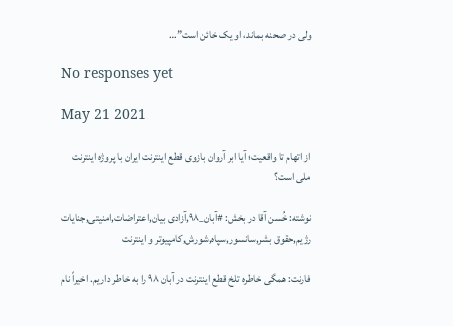ولی در صحنه بماند، او یک خائن است”…

No responses yet

May 21 2021

از اتهام تا واقعیت؛ آیا ابر آروان بازوی قطع اینترنت ایران با پروژه اینترنت ملی است؟

نوشته: خُسن آقا در بخش: #آبان_٩٨,آزادی بیان,اعتراضات,امنیتی,جنایات رژیم,حقوق بشر,سانسور,سپاه,شورش,کامپیوتر و اینترنت

فارنت: همگی خاطره تلخ قطع اینترنت در آبان ۹۸ را به‌ خاطر داریم. اخیراً نام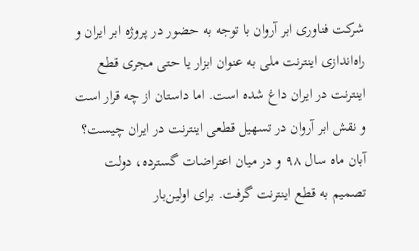شرکت فناوری ابر آروان با توجه به حضور در پروژه ابر ایران و راه‌اندازی اینترنت ملی به عنوان ابزار یا حتی مجری قطع اینترنت در ایران داغ شده است. اما داستان از چه قرار است و نقش ابر آروان در تسهیل قطعی اینترنت در ایران چیست؟
آبان ماه سال ۹۸ و در میان اعتراضات گسترده، دولت تصمیم به قطع اینترنت گرفت. برای اولین‌بار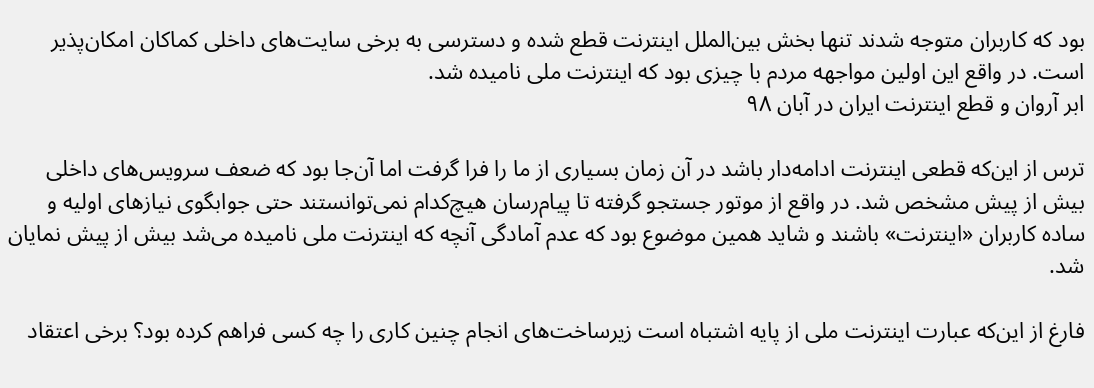بود که کاربران متوجه شدند تنها بخش بین‌الملل اینترنت قطع شده و دسترسی به برخی سایت‌های داخلی کماکان امکان‌پذیر است. در واقع این اولین مواجهه مردم با چیزی بود که اینترنت ملی نامیده شد.
ابر آروان و قطع اینترنت ایران در آبان ۹۸

ترس از این‌که قطعی اینترنت ادامه‌دار باشد در آن زمان بسیاری از ما را فرا گرفت اما آن‌جا بود که ضعف سرویس‌های داخلی بیش از پیش مشخص شد. در واقع از موتور جستجو گرفته تا پیام‌رسان هیچ‌کدام نمی‌توانستند حتی جوابگوی نیازهای اولیه و ساده کاربران «اینترنت» باشند و شاید همین موضوع بود که عدم آمادگی آنچه که اینترنت ملی نامیده می‌شد بیش از پیش نمایان شد.

فارغ از این‌که عبارت اینترنت ملی از پایه اشتباه است زیرساخت‌های انجام چنین کاری را چه کسی فراهم کرده بود؟ برخی اعتقاد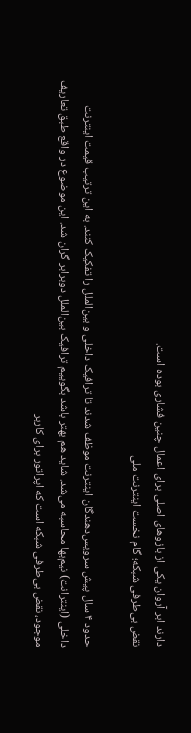دارند ابر آروان یکی از بازوهای اصلی برای اعمال چنین فشاری بوده است.
نقض بی‌طرفی شبکه؛ گام نخست اینترنت ملی

حدود ۴ سال پیش سرویس‌دهندگان اینترنت موظف شدند تا ترافیک داخلی و بین‌الملل را تفکیک کنند. به این ترتیب قیمت اینترنت داخلی (اینترانت) نیم‌بها محاسبه می‌شد. شاید هم بهتر باشد بگوییم ترافیک بین‌الملل دوبرابر گران شد. این موضوع در واقع طبق تعاریف موجود، نقض بی‌طرفی شبکه است که اپراتور برای کاربر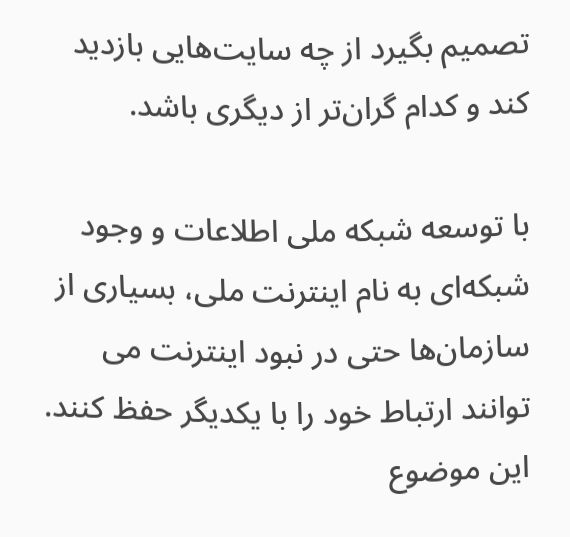تصمیم بگیرد از چه سایت‌هایی بازدید کند و کدام گران‌تر از دیگری باشد.

با توسعه شبکه ملی اطلاعات و وجود شبکه‌ای به نام اینترنت ملی، بسیاری از سازمان‌ها حتی در نبود اینترنت می توانند ارتباط خود را با یکدیگر حفظ کنند. این موضوع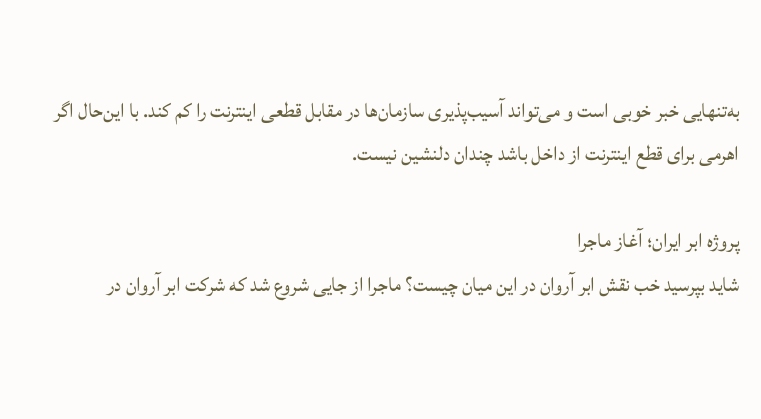به‌تنهایی خبر خوبی است و می‌تواند آسیب‌پذیری سازمان‌ها در مقابل قطعی اینترنت را کم کند. با این‌حال اگر اهرمی برای قطع اینترنت از داخل باشد چندان دلنشین نیست.

پروژه ابر ایران؛ آغاز ماجرا
شاید بپرسید خب نقش ابر آروان در این میان چیست؟ ماجرا از جایی شروع شد که شرکت ابر آروان در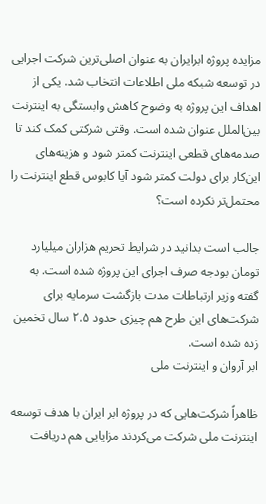مزایده پروژه ابرایران به عنوان اصلی‌ترین شرکت‌ اجرایی در توسعه شبکه ملی اطلاعات انتخاب شد. یکی از اهداف این پروژه به وضوح کاهش وابستگی به اینترنت بین‌الملل عنوان شده است. وقتی شرکتی کمک کند تا صدمه‌های قطعی اینترنت کمتر شود و هزینه‌های این‌کار برای دولت کمتر شود آیا کابوس قطع اینترنت را محتمل‌‌تر نکرده است؟

جالب است بدانید در شرایط تحریم هزاران میلیارد تومان بودجه صرف اجرای این پروژه شده است. به گفته وزیر ارتباطات مدت بازگشت سرمایه برای شرکت‌های این طرح هم چیزی حدود ۲.۵ سال تخمین زده شده است.
ابر آروان و اینترنت ملی

ظاهراً شرکت‌هایی که در پروژه ابر ایران با هدف توسعه اینترنت ملی شرکت می‌کردند مزایایی هم دریافت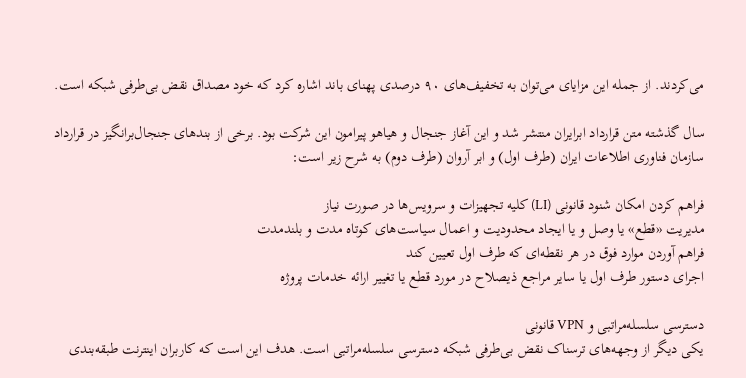می‌کردند. از جمله این مزایای می‌توان به تخفیف‌های ۹۰ درصدی پهنای باند اشاره کرد که خود مصداق نقض بی‌طرفی شبکه است.

سال گذشته متن قرارداد ابرایران منتشر شد و این آغاز جنجال و هیاهو پیرامون این شرکت بود. برخی از بندهای جنجال‌برانگیز در قرارداد سازمان فناوری اطلاعات ایران (طرف اول) و ابر آروان (طرف دوم) به شرح زیر است:

فراهم کردن امکان شنود قانونی (LI) کلیه تجهیزات و سرویس‌ها در صورت نیاز
مدیریت «قطع» یا وصل و یا ایجاد محدودیت و اعمال سیاست‌های کوتاه مدت و بلندمدت
فراهم آوردن موارد فوق در هر نقطه‌ای که طرف اول تعیین کند
اجرای دستور طرف اول یا سایر مراجع ذیصلاح در مورد قطع یا تغییر ارائه خدمات پروژه

دسترسی سلسله‌مراتبی و VPN قانونی
یکی دیگر از وجهه‌های ترسناک نقض بی‌طرفی شبکه دسترسی سلسله‌مراتبی است. هدف این است که کاربران اینترنت طبقه‌بندی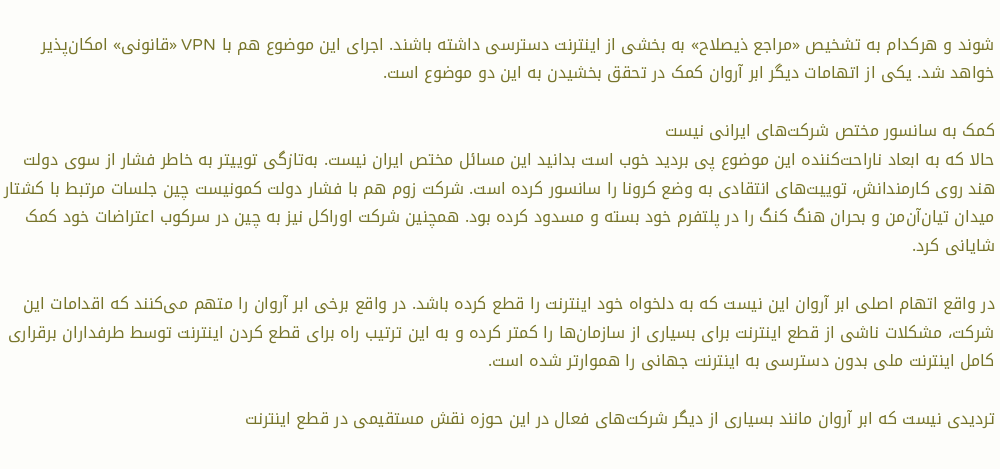شوند و هرکدام به تشخیص «مراجع ذیصلاح» به بخشی از اینترنت دسترسی داشته باشند. اجرای این موضوع هم با VPN «قانونی» امکان‌پذیر خواهد شد. یکی از اتهامات دیگر ابر آروان کمک در تحقق بخشیدن به این دو موضوع است.

کمک به سانسور مختص شرکت‌های ایرانی نیست
حالا که به ابعاد ناراحت‌کننده این موضوع پی بردید خوب است بدانید این مسائل مختص ایران نیست. به‌تازگی توییتر به خاطر فشار از سوی دولت هند روی کارمندانش، توییت‌های انتقادی به وضع کرونا را سانسور کرده است. شرکت زوم هم با فشار دولت کمونیست چین جلسات مرتبط با کشتار میدان تیان‌آن‌من و بحران هنگ کنگ را در پلتفرم خود بسته و مسدود کرده بود. همچنین شرکت اوراکل نیز به چین در سرکوب اعتراضات خود کمک شایانی کرد.

در واقع اتهام اصلی ابر آروان این نیست که به دلخواه خود اینترنت را قطع کرده باشد. در واقع برخی ابر آروان را متهم می‌کنند که اقدامات این شرکت، مشکلات ناشی از قطع اینترنت برای بسیاری از سازمان‌ها را کمتر کرده و به این ترتیب راه برای قطع کردن اینترنت توسط طرفداران برقراری کامل اینترنت ملی بدون دسترسی به اینترنت جهانی را هموارتر شده است.

تردیدی نیست که ابر آروان مانند بسیاری از دیگر شرکت‌های فعال در این حوزه نقش مستقیمی در قطع اینترنت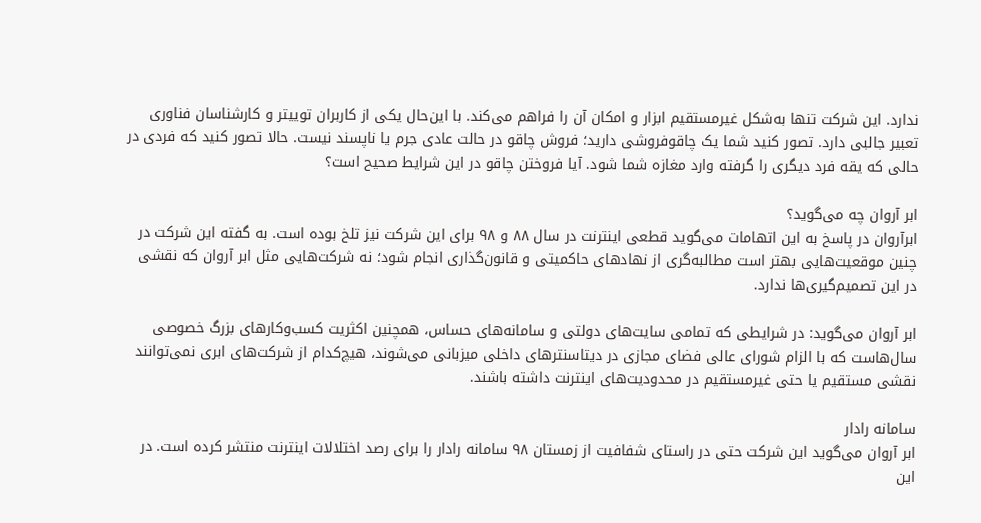ندارد. این شرکت تنها به‌شکل غیرمستقیم ابزار و امکان آن را فراهم می‌کند. با این‌حال یکی از کاربران توییتر و کارشناسان فناوری تعبیر جالبی دارد. تصور کنید شما یک چاقوفروشی دارید؛ فروش چاقو در حالت عادی جرم یا ناپسند نیست. حالا تصور کنید که فردی در حالی که یقه فرد دیگری را گرفته وارد مغازه شما شود. آیا فروختن چاقو در این شرایط صحیح است؟

ابر آروان چه می‌گوید؟
ابرآروان در پاسخ به این اتهامات می‌گوید قطعی اینترنت در سال ۸۸ و ۹۸ برای این شرکت نیز تلخ بوده است. به گفته این شرکت در چنین موقعیت‌هایی بهتر است مطالبه‌گری از نهادهای حاکمیتی و قانون‌گذاری انجام شود؛ نه شرکت‌هایی مثل ابر آروان که نقشی در این تصمیم‌گیری‌ها ندارد.

ابر آروان می‌گوید: در شرایطی که تمامی سایت‌های دولتی و سامانه‌های حساس، همچنین اکثریت کسب‌وکارهای بزرگ خصوصی سال‌هاست که با الزام شورای عالی فضای مجازی در دیتاسنترهای داخلی میزبانی می‌شوند، هیچ‌کدام از شرکت‌های ابری نمی‌توانند نقشی مستقیم یا حتی غیرمستقیم در محدودیت‌های اینترنت داشته باشند.

سامانه رادار
ابر آروان می‌گوید این شرکت حتی در راستای شفافیت از زمستان ۹۸ سامانه رادار را برای رصد اختلالات اینترنت منتشر کرده است. در این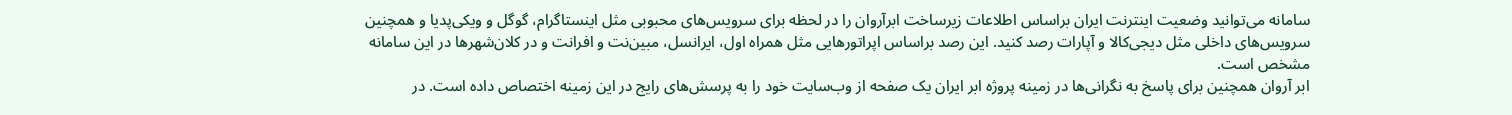سامانه می‌توانید وضعیت اینترنت ایران براساس اطلاعات زیرساخت ابرآروان را در لحظه برای سرویس‌های محبوبی مثل اینستاگرام، گوگل و ویکی‌پدیا و همچنین سرویس‌های داخلی مثل دیجی‌کالا و آپارات رصد کنید. این رصد براساس اپراتورهایی مثل همراه اول، ایرانسل، مبین‌نت و افرانت و در کلان‌شهرها در این سامانه مشخص است.
ابر آروان همچنین برای پاسخ به نگرانی‌ها در زمینه پروژه ابر ایران یک صفحه از وب‌سایت خود را به پرسش‌های رایج در این زمینه اختصاص داده است. در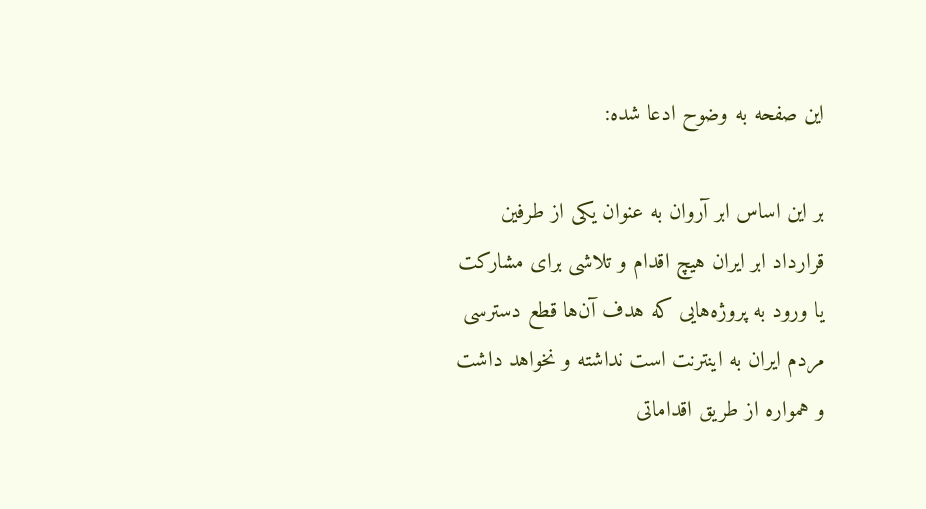این صفحه به وضوح ادعا شده:

بر این اساس ابر آروان به عنوان یکی از طرفین قرارداد ابر ایران هیچ اقدام و تلاشی برای مشارکت یا ورود به پروژه‌هایی که هدف آن‌ها قطع دسترسی مردم ایران به اینترنت است نداشته و نخواهد داشت و همواره از طریق اقداماتی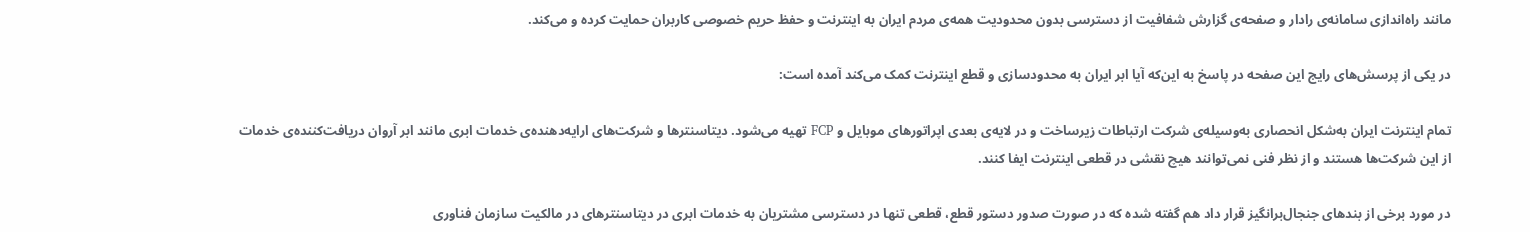مانند راه‌اندازی سامانه‌ی رادار و صفحه‌ی گزارش شفافیت از دسترسی بدون محدودیت همه‌ی مردم ایران به اینترنت و حفظ حریم خصوصی کاربران حمایت کرده و می‌کند.

در یکی از پرسش‌های رایج این صفحه در پاسخ به این‌که آیا ابر ایران به محدودسازی و قطع اینترنت کمک می‌کند آمده است:

تمام اینترنت ایران به‌شکل انحصاری به‌وسیله‌ی شرکت ارتباطات زیرساخت و در لایه‌ی بعدی اپراتورهای موبایل و FCP تهیه می‌شود. دیتاسنترها و شرکت‌های ارایه‌دهنده‌ی خدمات ابری مانند ابر آروان دریافت‌کننده‌ی خدمات از این شرکت‌ها هستند و از نظر فنی نمی‌توانند هیچ نقشی در قطعی اینترنت ایفا کنند.

در مورد برخی از بندهای جنجال‌برانگیز قرار داد هم گفته شده که در صورت صدور دستور قطع، قطعی تنها در دسترسی مشتریان به خدمات ابری در دیتاسنترهای در مالکیت سازمان فناوری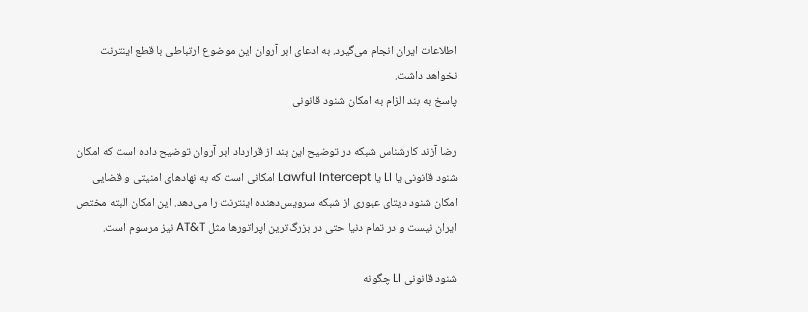اطلاعات ایران انجام می‌گیرد. به ادعای ابر آروان این موضوع ارتباطی با قطع اینترنت نخواهد داشت.
پاسخ به بند الزام به امکان شنود قانونی

رضا آزند کارشناس شبکه در توضیح این بند از قرارداد ابر آروان توضیح داده است که امکان شنود قانونی یا LI یا Lawful Intercept امکانی است که به نهادهای امنیتی و قضایی امکان شنود دیتای عبوری از شبکه سرویس‌دهنده اینترنت را می‌دهد. این امکان البته مختص ایران نیست و در تمام دنیا حتی در بزرگ‌ترین اپراتورها مثل AT&T نیز مرسوم است.

شنود قانونی LI چگونه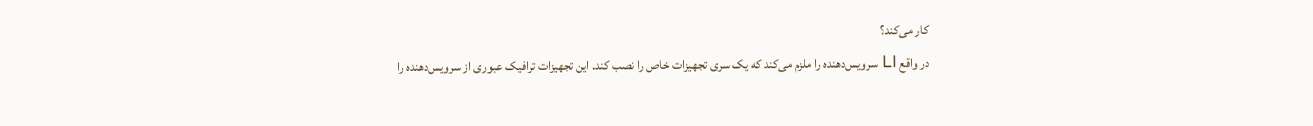کار می‌کند؟
در واقع LI سرویس‌دهنده را ملزم می‌کند که یک سری تجهیزات خاص را نصب کند. این تجهیزات ترافیک عبوری از سرویس‌دهنده را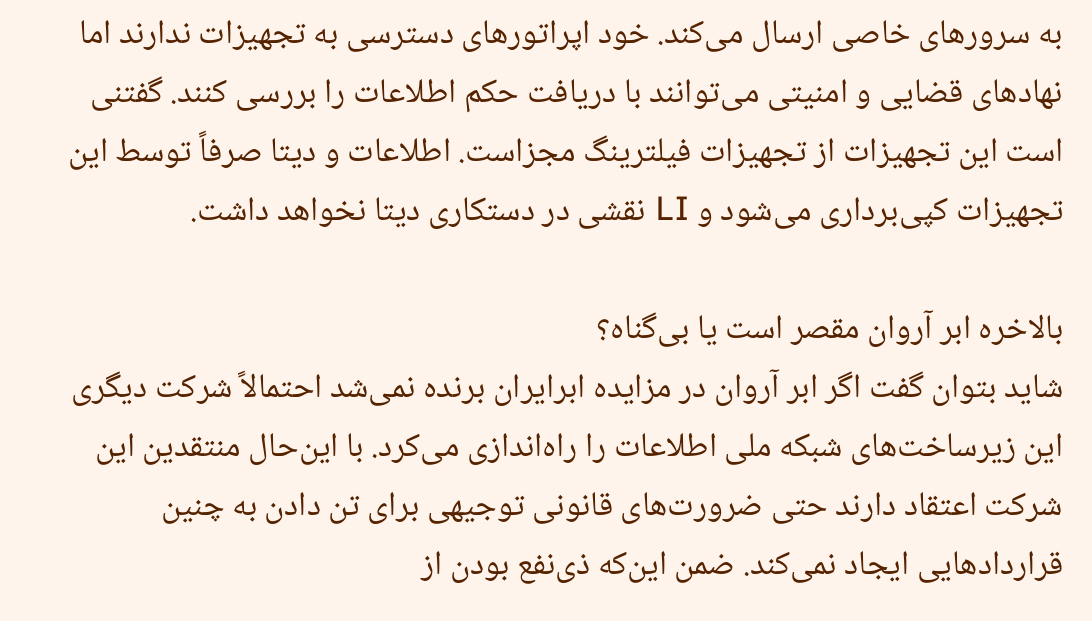به سرورهای خاصی ارسال می‌کند. خود اپراتورهای دسترسی به تجهیزات ندارند اما نهادهای قضایی و امنیتی می‌توانند با دریافت حکم اطلاعات را بررسی کنند. گفتنی است این تجهیزات از تجهیزات فیلترینگ مجزاست. اطلاعات و دیتا صرفاً توسط این تجهیزات کپی‌برداری می‌شود و LI نقشی در دستکاری دیتا نخواهد داشت.

بالاخره ابر آروان مقصر است یا بی‌گناه؟
شاید بتوان گفت اگر ابر آروان در مزایده ابرایران برنده نمی‌شد احتمالاً شرکت دیگری این زیرساخت‌های شبکه ملی اطلاعات را راه‌اندازی می‌کرد. با این‌حال منتقدین این شرکت اعتقاد دارند حتی ضرورت‌های قانونی توجیهی برای تن دادن به چنین قراردادهایی ایجاد نمی‌کند. ضمن این‌که ذی‌نفع بودن از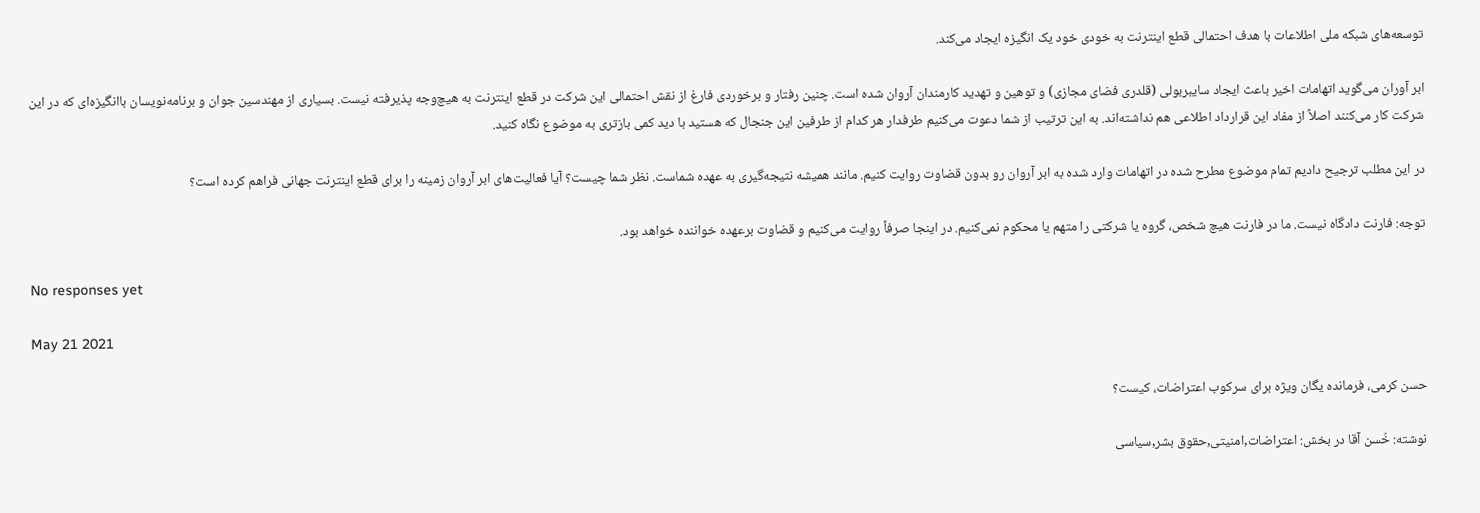توسعه‌های شبکه ملی اطلاعات با هدف احتمالی قطع اینترنت به خودی خود یک انگیزه ایجاد می‌کند.

ابر آوران می‌گوید اتهامات اخیر باعث ایجاد سایبربولی (قلدری فضای مجازی) و توهین و تهدید کارمندان آروان شده است. چنین رفتار و برخوردی فارغ از نقش احتمالی این شرکت در قطع اینترنت به هیچ‌وجه پذیرفته نیست. بسیاری از مهندسین جوان و برنامه‌نویسان باانگیزه‌ای که در این شرکت کار می‌کنند اصلاً از مفاد این قرارداد اطلاعی هم نداشته‌اند. به این ترتیب از شما دعوت می‌کنیم طرفدار هر کدام از طرفین این جنجال که هستید با دید کمی بازتری به موضوع نگاه کنید.

در این مطلب ترجیح دادیم تمام موضوع مطرح شده در اتهامات وارد شده به ابر آروان رو بدون قضاوت روایت کنیم. مانند همیشه نتیجه‌گیری به عهده شماست. نظر شما چیست؟ آیا فعالیت‌های ابر آروان زمینه را برای قطع اینترنت جهانی فراهم کرده است؟

توجه: فارنت دادگاه نیست. ما در فارنت هیچ شخص، گروه یا شرکتی را متهم یا محکوم نمی‌کنیم. در اینجا صرفاً روایت می‌کنیم و قضاوت برعهده خواننده خواهد بود.

No responses yet

May 21 2021

حسن کرمی، فرمانده یگان ویژه برای سرکوب اعتراضات، کیست؟

نوشته: خُسن آقا در بخش: اعتراضات,امنیتی,حقوق بشر,سیاسی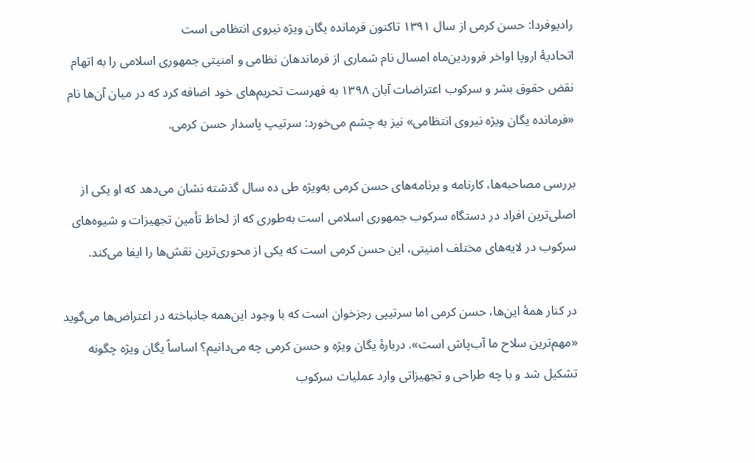رادیوفردا: حسن کرمی از سال ۱۳۹۱ تاکنون فرمانده یگان ویژه نیروی انتظامی است
اتحادیهٔ اروپا اواخر فروردین‌ماه امسال نام شماری از فرماندهان نظامی و امنیتی جمهوری اسلامی را به اتهام نقض حقوق بشر و سرکوب اعتراضات آبان ۱۳۹۸ به فهرست تحریم‌های خود اضافه کرد که در میان آن‌ها نام «فرمانده یگان ویژه نیروی انتظامی» نیز به چشم می‌خورد: سرتیپ پاسدار حسن کرمی.

بررسی مصاحبه‌ها، کارنامه و برنامه‌های حسن کرمی به‌ویژه طی ده سال گذشته نشان می‌دهد که او یکی از اصلی‌ترین افراد در دستگاه سرکوب جمهوری اسلامی است به‌طوری که از لحاظ تأمین تجهیزات و شیوه‌های سرکوب در لایه‌های مختلف امنیتی، این حسن کرمی است که یکی از محوری‌ترین نقش‌ها را ایفا می‌کند.

در کنار همهٔ این‌ها، حسن کرمی اما سرتیپی رجزخوان است که با وجود این‌همه جانباخته در اعتراض‌ها می‌گوید «مهم‌ترین سلاح ما آب‌پاش است». دربارهٔ یگان ویژه و حسن کرمی چه می‌دانیم؟ اساساً یگان ویژه چگونه تشکیل شد و با چه طراحی و تجهیزاتی وارد عملیات سرکوب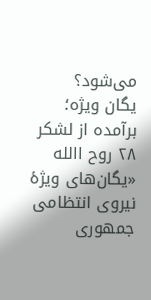می‌شود؟
یگان ویژه؛ برآمده از لشکر ۲۸ روح االله
«یگان‌های ویژهٔ نیروی انتظامی جمهوری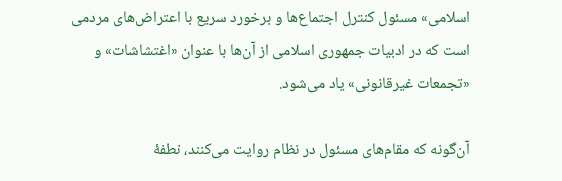اسلامی» مسئول کنترل اجتماع‌ها و برخورد سریع با اعتراض‌های مردمی است که در ادبیات جمهوری اسلامی از آن‌ها با عنوان «اغتشاشات» و «تجمعات غیرقانونی» یاد می‌شود.

آن‌گونه که مقام‌های مسئول در نظام روایت می‌کنند، نطفهٔ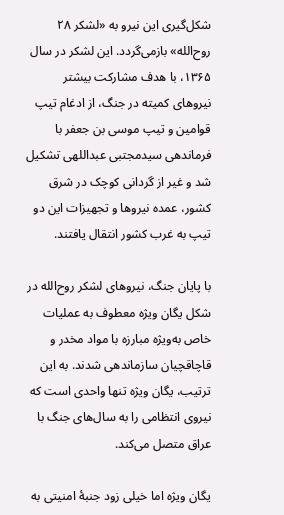شکل‌گیری این نیرو به «لشکر ۲۸ روح‌الله» بازمی‌گردد. این لشکر در سال ۱۳۶۵، با هدف مشارکت بیشتر نیروهای کمیته در جنگ، از ادغام تیپ قوامین و تیپ موسی ‌بن جعفر با فرماندهی سیدمجتبی عبداللهی تشکیل شد و غیر از گردانی کوچک در شرق کشور، عمده نیروها و تجهیزات این دو تیپ به غرب کشور انتقال یافتند.

با پایان جنگ، نیروهای لشکر روح‌الله در شکل یگان ویژه معطوف به عملیات خاص به‌ویژه مبارزه با مواد مخدر و قاچاقچیان سازماندهی شدند. به این ترتیب، یگان ویژه تنها واحدی است که نیروی انتظامی را به سال‌های جنگ با عراق متصل می‌کند.

یگان ویژه اما خیلی زود جنبهٔ امنیتی به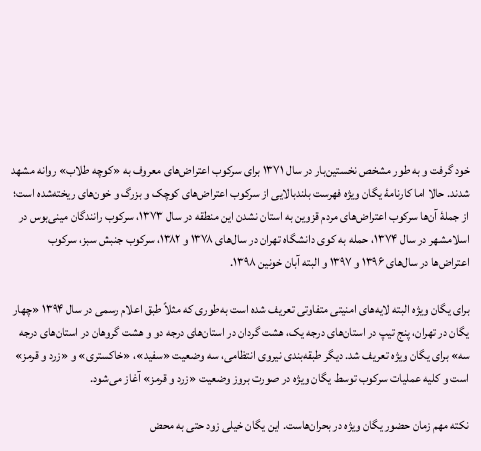خود گرفت و به طور مشخص نخستین‌بار در سال ۱۳۷۱ برای سرکوب اعتراض‌های معروف به «کوچه طلاب» روانه مشهد شدند. حالا اما کارنامهٔ یگان ویژه فهرست بلندبالایی از سرکوب اعتراض‌های کوچک و بزرگ و خون‌های ریخته‌شده است؛ از جملهٔ آن‌ها سرکوب اعتراض‌های مردم قزوین به استان‌ نشدن این منطقه در سال ۱۳۷۳، سرکوب رانندگان مینی‌بوس در اسلامشهر در سال ۱۳۷۴، حمله به کوی دانشگاه تهران در سال‌های ۱۳۷۸ و ۱۳۸۲، سرکوب جنبش سبز، سرکوب اعتراض‌ها در سال‌های ۱۳۹۶ و ۱۳۹۷ و البته آبان خونین ۱۳۹۸.

برای یگان ویژه البته لایه‌های امنیتی متفاوتی تعریف شده است به‌طوری که مثلاً طبق اعلام رسمی در سال ۱۳۹۴ «چهار یگان در تهران، پنج تیپ در استان‌های درجه یک، هشت گردان در استان‌های درجه دو و هشت گروهان در استان‌های درجه سه» برای یگان ویژه تعریف شد. دیگر طبقه‌بندی نیروی انتظامی، سه وضعیت «سفید»، «خاکستری» و «زرد و قرمز» است و کلیه عملیات سرکوب توسط یگان ویژه در صورت بروز وضعیت «زرد و قرمز» آغاز می‌شود.

نکته مهم زمان حضور یگان ویژه در بحران‌هاست. این یگان خیلی زود حتی به محض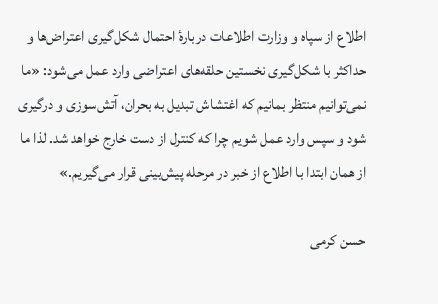اطلاع از سپاه و وزارت اطلاعات دربارهٔ احتمال شکل‌گیری اعتراض‌ها و حداکثر با شکل‌‌گیری نخستین حلقه‌های اعتراضی وارد عمل می‌شود: «ما نمی‌توانیم منتظر بمانیم که اغتشاش تبدیل به بحران، آتش‌سوزی و درگیری شود و سپس وارد عمل شویم چرا که کنترل از دست خارج خواهد شد. لذا ما از همان ابتدا با اطلاع از خبر در مرحله پیش‌بینی قرار می‌گیریم.»

حسن کرمی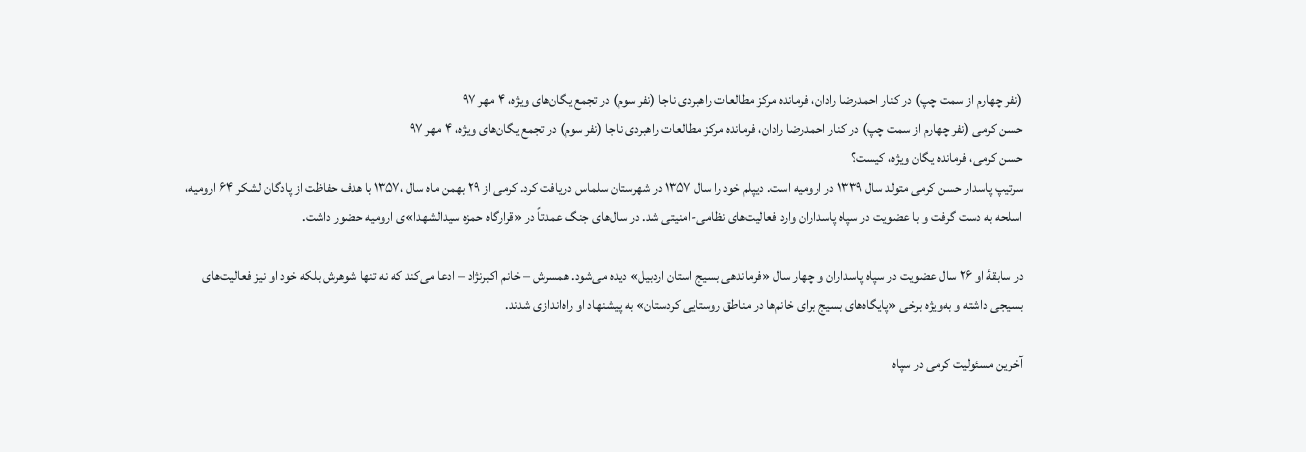(نفر چهارم از سمت چپ) در کنار احمدرضا رادان، فرمانده مرکز مطالعات راهبردی ناجا (نفر سوم) در تجمع یگان‌های ویژه، ۴ مهر ۹۷
حسن کرمی (نفر چهارم از سمت چپ) در کنار احمدرضا رادان، فرمانده مرکز مطالعات راهبردی ناجا (نفر سوم) در تجمع یگان‌های ویژه، ۴ مهر ۹۷
حسن کرمی، فرمانده یگان ویژه، کیست؟
سرتیپ پاسدار حسن کرمی متولد سال ۱۳۳۹ در ارومیه است. دیپلم خود را سال ۱۳۵۷ در شهرستان سلماس دریافت کرد. کرمی از ۲۹ بهمن ماه سال ،۱۳۵۷ با هدف حفاظت از پادگان لشکر ۶۴ ارومیه، اسلحه به دست گرفت و با عضویت در سپاه پاسداران وارد فعالیت‌های نظامی-امنیتی شد. در سال‌های جنگ عمدتاً در «قرارگاه حمزه سیدالشهدا»ی ارومیه حضور داشت.

در سابقهٔ او ۲۶ سال عضویت در سپاه پاسداران و چهار سال «فرماندهی بسیج استان اردبیل» دیده می‌شود. همسرش – خانم اکبرنژاد – ادعا می‌کند که نه تنها شوهرش بلکه خود او نیز فعالیت‌های بسیجی داشته و به‌ویژه برخی «پایگاه‌های بسیج برای خانم‌ها در مناطق روستایی کردستان» به پیشنهاد او راه‌اندازی شدند.

آخرین مسئولیت کرمی در سپاه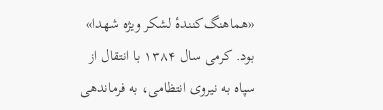«هماهنگ‌کنندهٔ لشکر ویژه شهدا» بود. کرمی سال ۱۳۸۴ با انتقال از سپاه به نیروی انتظامی، به فرماندهی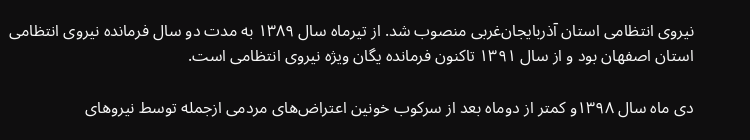نیروی انتظامی استان آذربایجان‌غربی منصوب شد. از تیرماه سال ۱۳۸۹ به مدت دو سال فرمانده نیروی انتظامی استان اصفهان بود و از سال ۱۳۹۱ تاکنون فرمانده یگان ویژه نیروی انتظامی است.

دی ‌ماه سال ۱۳۹۸و کمتر از دوماه بعد از سرکوب خونین اعتراض‌های مردمی ازجمله توسط نیروهای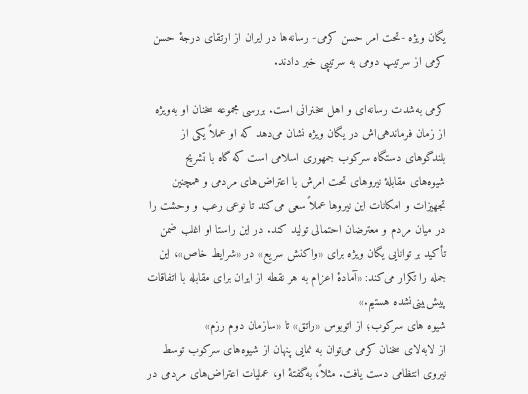یگان ویژه -تحت امر حسن کرمی- رسانه‌ها در ایران از ارتقای درجهٔ حسن کرمی از سرتیپ دومی به سرتیپی خبر دادند.

کرمی به‌شدت رسانه‌ای و اهل سخنرانی است. بررسی مجموعه سخنان او به‌ویژه از زمان فرماندهی‌اش در یگان ویژه نشان می‌دهد که او عملاً یکی از بلندگوهای دستگاه سرکوب جمهوری اسلامی است که گاه با تشریح شیوه‌های مقابلهٔ نیروهای تحت امرش با اعتراض‌های مردمی و همچنین تجهیزات و امکانات این نیروها عملاً سعی می‌کند تا نوعی رعب و وحشت را در میان مردم و معترضان احتمالی تولید کند. در این راستا او اغلب ضمن تأکید بر توانایی یگان ویژه برای «واکنش سریع» در «شرایط خاص»، این جمله را تکرار می‌کند: «آمادهٔ اعزام به هر نقطه از ایران برای مقابله با اتفاقات پیش‌بینی‌نشده هستیم.»
شیوه های سرکوب؛ از اتوبوس «راتق» تا «سازمان دوم رزم»
از لابه‌لای سخنان کرمی می‌توان به نمایی پنهان از شیوه‌های سرکوب توسط نیروی انتظامی دست یافت. مثلاً، به‌گفتهٔ او، عملیات اعتراض‌های مردمی در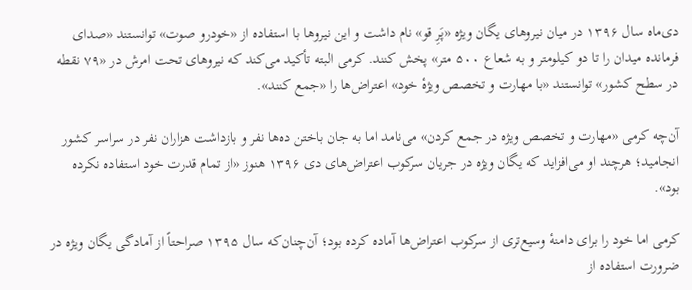دی‌ماه سال ۱۳۹۶ در میان نیروهای یگان ویژه «پَرِ قو» نام داشت و این نیروها با استفاده از «خودرو صوت» توانستند «صدای فرمانده میدان را تا دو کیلومتر و به شعاع ۵۰۰ متر» پخش‌ کنند. کرمی البته تأکید می‌کند که نیروهای تحت امرش در «۷۹ نقطه در سطح کشور» توانستند «با مهارت و تخصص ویژهٔ خود» اعتراض‌ها را «جمع کنند».

آن‌چه کرمی «مهارت و تخصص ویژه در جمع‌ کردن» می‌نامد اما به جان باختن ده‌ها نفر و بازداشت هزاران نفر در سراسر کشور انجامید؛ هرچند او می‌افزاید که یگان ویژه در جریان سرکوب اعتراض‌های دی ۱۳۹۶ هنوز «از تمام قدرت خود استفاده نکرده بود».

کرمی اما خود را برای دامنهٔ وسیع‌تری از سرکوب اعتراض‌ها آماده کرده بود؛ آن‌چنان‌که سال ۱۳۹۵ صراحتاً از آمادگی یگان ویژه در ضرورت استفاده از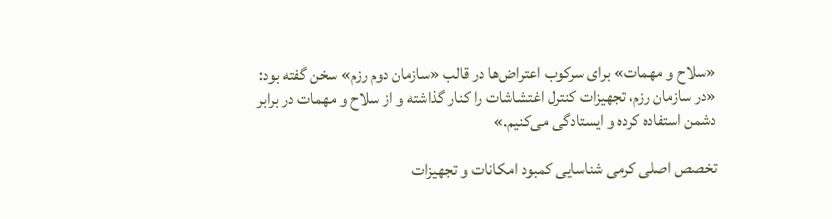«سلاح و مهمات» برای سرکوب اعتراض‌ها در قالب «سازمان دوم رزم» سخن گفته بود: «در سازمان رزم، تجهیزات كنترل اغتشاشات را كنار گذاشته و از سلاح و مهمات در برابر دشمن استفاده كرده و ایستادگی می‌كنیم.»

تخصص اصلی کرمی شناسایی کمبود امکانات و تجهیزات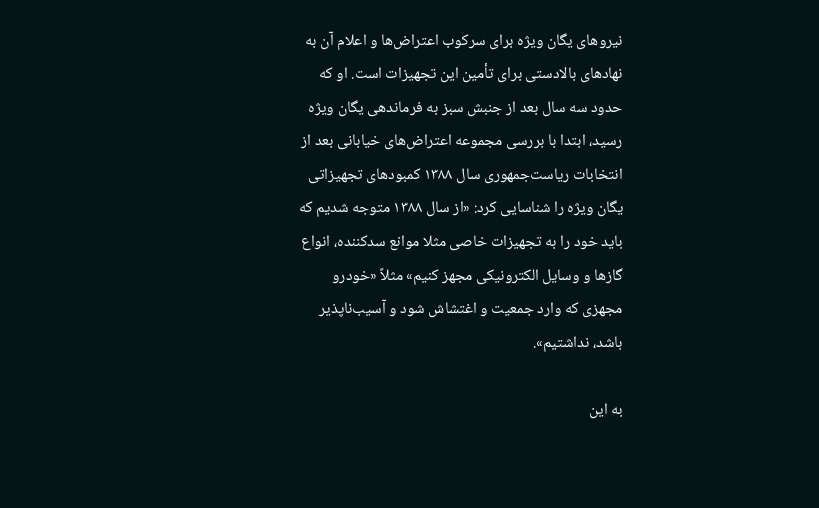نیروهای یگان ویژه برای سرکوب اعتراض‌ها و اعلام آن به نهادهای بالادستی برای تأمین این تجهیزات است. او که حدود سه سال بعد از جنبش سبز به فرماندهی یگان ویژه رسید، ابتدا با بررسی مجموعه اعتراض‌های خیابانی بعد از انتخابات ریاست‌جمهوری سال ۱۳۸۸ کمبودهای تجهیزاتی یگان ویژه را شناسایی کرد: «از سال ۱۳۸۸ متوجه شدیم که باید خود را به تجهیزات خاصی مثلا موانع سدکننده، انواع گازها و وسایل الکترونیکی مجهز کنیم» مثلاً «خودرو مجهزی که وارد جمعیت و اغتشاش شود و آسیب‌ناپذیر باشد، نداشتیم».

به این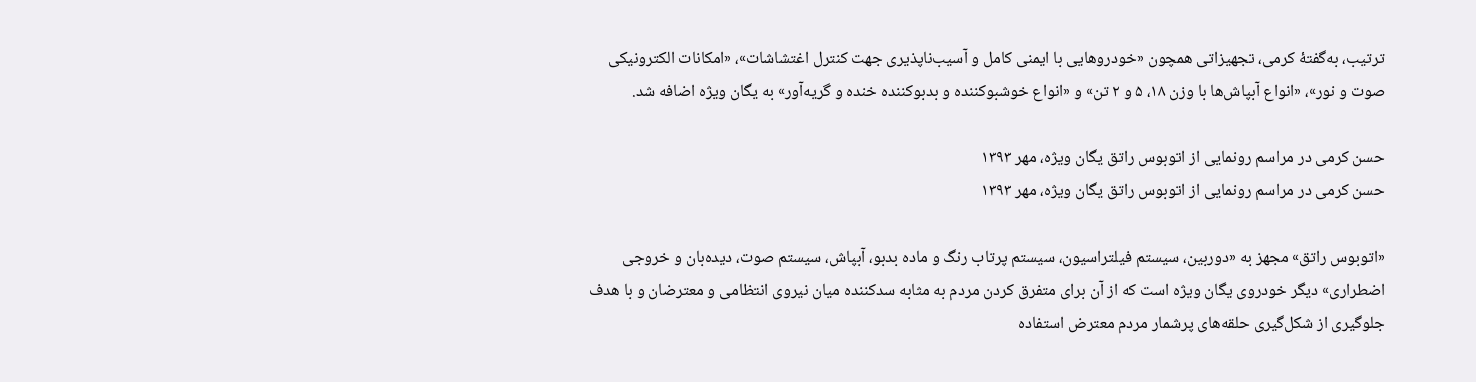ترتیب، به‌گفتهٔ کرمی، تجهیزاتی همچون «خودروهایی با ایمنی کامل و آسیب‌ناپذیری جهت کنترل اغتشاشات»، «امکانات الکترونیکی صوت و نور»، «انواع آبپاش‌ها با وزن ۱۸، ۵ و ۲ تن» و «انواع خوشبوکننده و بدبوکننده خنده و گریه‌آور» به یگان ویژه اضافه شد.

حسن کرمی در مراسم رونمایی از اتوبوس راتق یگان ویژه، مهر ۱۳۹۳
حسن کرمی در مراسم رونمایی از اتوبوس راتق یگان ویژه، مهر ۱۳۹۳

«اتوبوس راتق» مجهز به «دوربین، سیستم فیلتراسیون، سیستم پرتاب رنگ و ماده بدبو، آبپاش، سیستم صوت، دیده‌بان و خروجی اضطراری» دیگر خودروی یگان ویژه است که از آن برای متفرق کردن مردم به مثابه سدکننده میان نیروی انتظامی و معترضان و با هدف جلوگیری از شکل‌گیری حلقه‌های پرشمار مردم معترض استفاده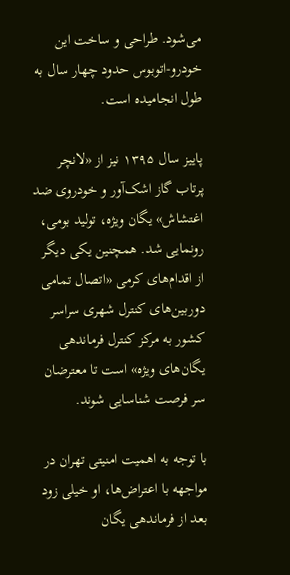می‌شود. طراحی و ساخت این خودرو-اتوبوس حدود چهار سال به طول انجامیده است.

پاییز سال ۱۳۹۵ نیز از «لانچر پرتاب گاز اشک‌آور و خودروی ضد اغتشاش» یگان ویژه، تولید بومی، رونمایی شد. همچنین یکی دیگر از اقدام‌های کرمی «اتصال تمامی دوربین‌های کنترل شهری سراسر کشور به مرکز کنترل فرماندهی یگان‌های ویژه» است تا معترضان سر فرصت شناسایی شوند.

با توجه به اهمیت امنیتی تهران در مواجهه با اعتراض‌ها، او خیلی زود بعد از فرماندهی یگان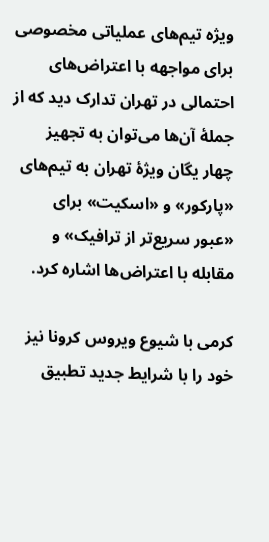ویژه تیم‌های عملیاتی مخصوصی برای مواجهه با اعتراض‌های احتمالی در تهران تدارک دید که از جملهٔ آن‌ها می‌توان به تجهیز چهار یگان ویژهٔ تهران به تیم‌های «پارکور» و «اسکیت» برای «عبور سریع‌تر از ترافیک» و مقابله با اعتراض‌ها اشاره کرد.

کرمی با شیوع ویروس کرونا نیز خود را با شرایط جدید تطبیق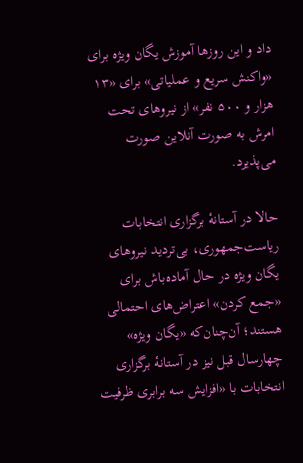داد و این روزها آموزش یگان ویژه برای «واکنش سریع و عملیاتی» برای «۱۳ هزار و ۵۰۰ نفر» از نیروهای تحت امرش به صورت آنلاین صورت می‌پذیرد.

حالا در آستانهٔ برگزاری انتخابات ریاست‌جمهوری، بی‌تردید نیروهای یگان ویژه در حال آماده‌باش برای «جمع کردن» اعتراض‌های احتمالی هستند؛ آن‌چنان‌که «یگان ویژه» چهارسال قبل نیز در آستانهٔ برگزاری انتخابات با «افزایش سه برابری ظرفیت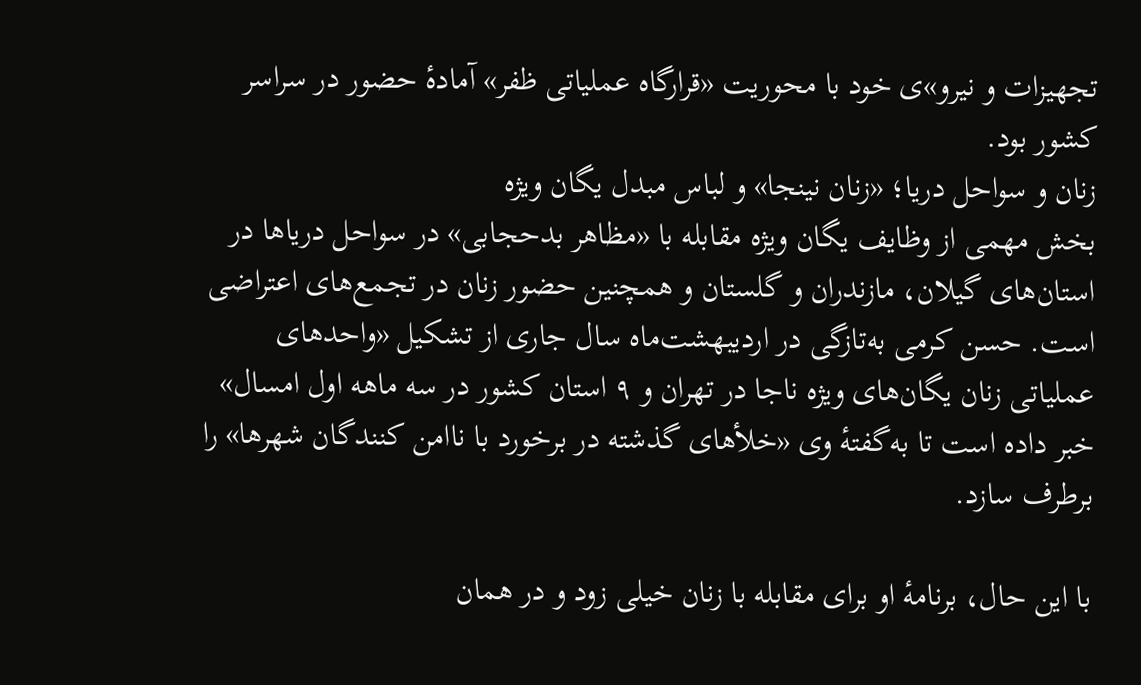تجهیزات و نیرو»ی خود با محوریت «قرارگاه عملیاتی ظفر» آمادهٔ حضور در سراسر کشور بود.
زنان و سواحل دریا؛ «زنان نینجا» و لباس مبدل یگان ویژه
بخش مهمی از وظایف یگان ویژه مقابله با «مظاهر بدحجابی» در سواحل دریاها در استان‌های گیلان، مازندران و گلستان و همچنین حضور زنان در تجمع‌های اعتراضی است. حسن کرمی به‌تازگی در اردیبهشت‌ماه سال جاری از تشکیل «واحد‌های عملیاتی زنان یگان‌های ویژه ناجا در تهران و ۹ استان کشور در سه ماهه اول امسال‌» خبر داده است تا به‌گفتهٔ وی «خلأ‌های گذشته در برخورد با ناامن کنندگان شهرها» را برطرف سازد.

با این حال، برنامهٔ او برای مقابله با زنان خیلی زود و در همان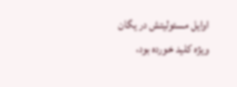اوایل مسئولیتش در یگان ویژه کلید خورده بود،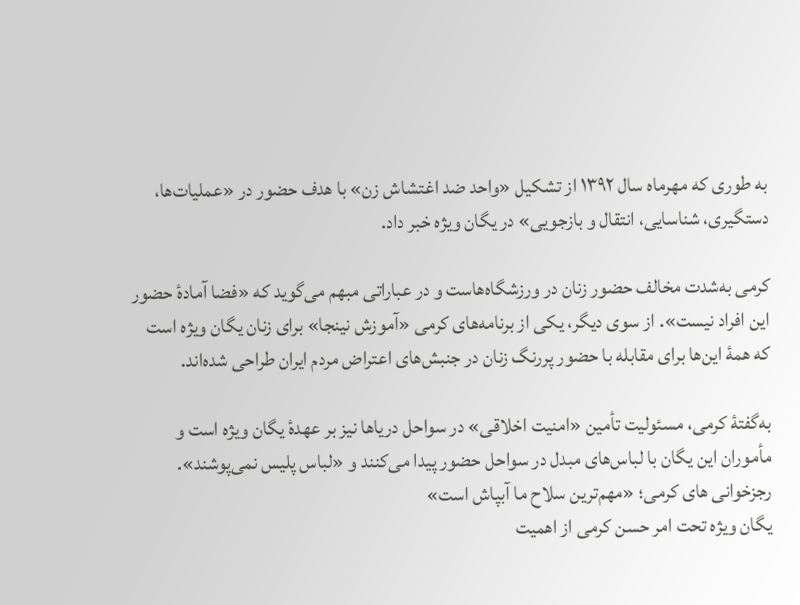به طوری که مهرماه سال ۱۳۹۲ از تشکیل «واحد ضد اغتشاش زن» با هدف حضور در «عملیات‌ها، دستگیری، شناسایی، انتقال و بازجویی» در یگان ویژه خبر داد.

کرمی به‌شدت مخالف حضور زنان در ورزشگاه‌هاست و در عباراتی مبهم می‌گوید که «فضا آمادهٔ حضور این افراد نیست». از سوی دیگر، یکی از برنامه‌های کرمی «آموزش نینجا» برای زنان یگان ویژه است که همهٔ این‌ها برای مقابله با حضور پررنگ زنان در جنبش‌های اعتراض مردم ایران طراحی شده‌اند.

به‌گفتهٔ کرمی، مسئولیت تأمین «امنیت اخلاقی» در سواحل دریاها نیز بر عهدهٔ یگان ویژه است و مأموران این یگان با لباس‌های مبدل در سواحل حضور پیدا می‌کنند و «لباس پلیس نمی‌پوشند».
رجزخوانی های کرمی؛ «مهم‌ترین سلاح ما آبپاش است»
یگان ویژه تحت امر حسن کرمی از اهمیت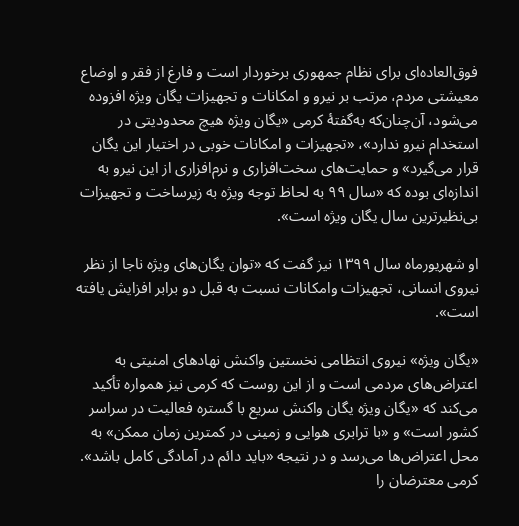فوق‌العاده‌ای برای نظام جمهوری برخوردار است و فارغ از فقر و اوضاع معیشتی مردم، مرتب بر نیرو و امکانات و تجهیزات یگان ویژه افزوده می‌شود، آن‌چنان‌که به‌گفتهٔ کرمی «یگان ویژه هیچ محدودیتی در استخدام نیرو ندارد»، «تجهیزات و امکانات خوبی در اختیار این یگان قرار می‌گیرد» و حمایت‌های سخت‌افزاری و نرم‌افزاری از این نیرو به اندازه‌ای بوده که «سال ۹۹ به لحاظ توجه ویژه به زیرساخت و تجهیزات بی‌نظیرترین سال یگان ویژه است».

او شهریورماه سال ۱۳۹۹ نیز گفت که «توان یگان‌های ویژه ناجا از نظر نیروی انسانی، تجهیزات وامکانات نسبت به قبل دو برابر افزایش یافته است».

«یگان ویژه» نیروی انتظامی نخستین واکنش نهادهای امنیتی به اعتراض‌های مردمی است و از این روست که کرمی نیز همواره تأکید می‌کند که «یگان ویژه یگان واکنش سریع با گستره فعالیت در سراسر کشور است» و «با ترابری هوایی و زمینی در کمترین زمان ممکن» به محل اعتراض‌ها می‌رسد و در نتیجه «باید دائم در آمادگی کامل باشد». کرمی معترضان را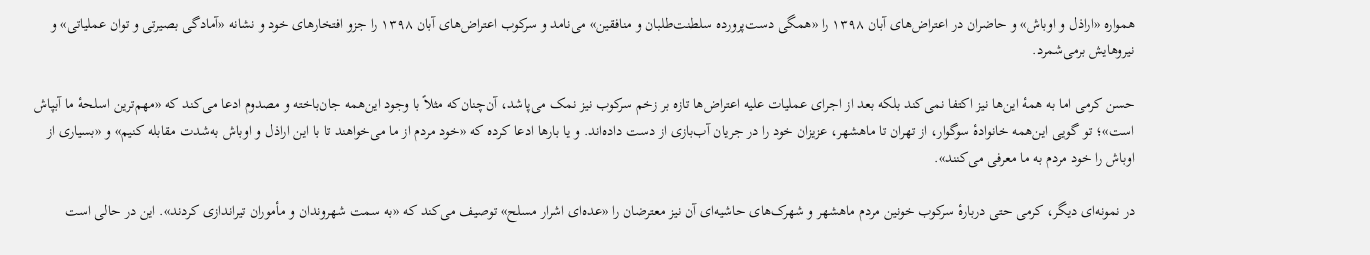همواره «اراذل و اوباش» و حاضران در اعتراض‌های آبان ۱۳۹۸ را «همگی دست‌پرورده سلطنت‌طلبان و منافقین» می‌نامد و سرکوب اعتراض‌های آبان ۱۳۹۸ را جزو افتخارهای خود و نشانه «آمادگی بصیرتی و توان عملیاتی» و نیروهایش برمی‌شمرد.

حسن کرمی اما به همهٔ این‌ها نیز اکتفا نمی‌کند بلکه بعد از اجرای عملیات علیه اعتراض‌ها تازه بر زخم سرکوب نیز نمک می‌پاشد، آن‌چنان‌که مثلاً با وجود این‌همه جان‌باخته و مصدوم ادعا می‌کند که «مهم‌ترین اسلحهٔ ما آبپاش است»؛ تو گویی این‌همه خانوادهٔ سوگوار، از تهران تا ماهشهر، عزیزان خود را در جریان آب‌بازی از دست داده‌اند. و یا بارها ادعا کرده که «خود مردم از ما می‌خواهند تا با این اراذل و اوباش به‌شدت مقابله کنیم» و «بسیاری از اوباش را خود مردم به ما معرفی می‌کنند».

در نمونه‌ای دیگر، کرمی حتی دربارهٔ سرکوب خونین مردم ماهشهر و شهرک‌های حاشیه‌ای آن نیز معترضان را «عده‌ای اشرار مسلح» توصیف می‌کند که «به سمت شهروندان و مأموران تیراندازی کردند». این در حالی است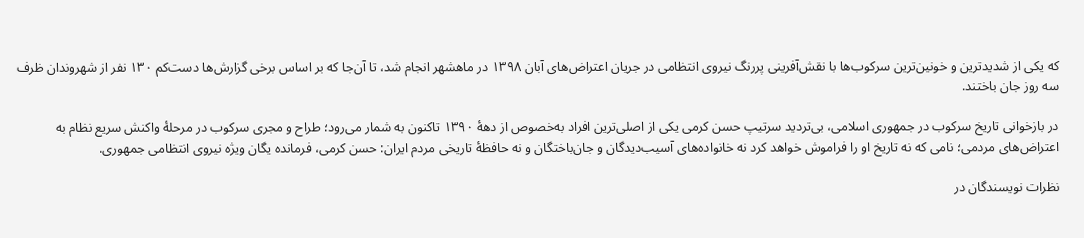که یکی از شدیدترین و خونین‌ترین سرکوب‌ها با نقش‌آفرینی پررنگ نیروی انتظامی در جریان اعتراض‌های آبان ۱۳۹۸ در ماهشهر انجام شد، تا آن‌جا که بر اساس برخی گزارش‌ها دست‌کم ۱۳۰ نفر از شهروندان ظرف سه روز جان باختند.

در بازخوانی تاریخ سرکوب در جمهوری اسلامی، بی‌تردید سرتیپ حسن کرمی یکی از اصلی‌ترین افراد به‌خصوص از دههٔ ۱۳۹۰ تاکنون به شمار می‌رود؛ طراح و مجری سرکوب در مرحلهٔ واکنش سریع نظام به اعتراض‌های مردمی؛ نامی که نه تاریخ او را فراموش خواهد کرد نه خانواده‌های آسیب‌دیدگان و جان‌باختگان و نه حافظهٔ تاریخی مردم ایران: حسن کرمی، فرمانده یگان ویژه نیروی انتظامی جمهوری.

نظرات نویسندگان در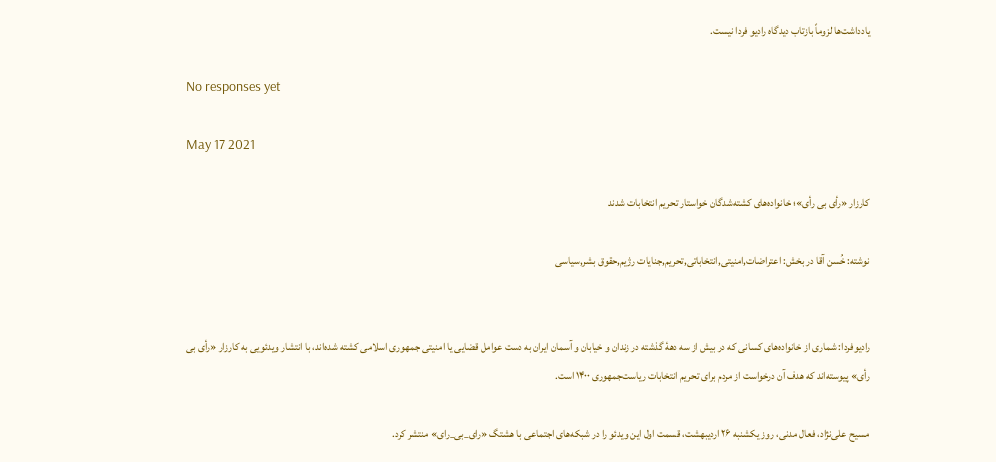یادداشت‌ها لزوماً بازتاب دیدگاه رادیو فردا نیست.

No responses yet

May 17 2021

کارزار «رأی بی رأی»؛ خانواده‌های کشته‌شدگان خواستار تحریم انتخابات شدند

نوشته: خُسن آقا در بخش: اعتراضات,امنیتی,انتخاباتی,تحریم,جنایات رژیم,حقوق بشر,سیاسی


رادیوفردا: شماری از خانواده‌های کسانی که در بیش از سه دههٔ گذشته در زندان و خیابان و آسمان ایران به دست عوامل قضایی یا امنیتی جمهوری اسلامی کشته شده‌اند، با انتشار ویدئویی به کارزار «رأی بی رأی» پیوسته‌اند که هدف آن درخواست از مردم برای تحریم انتخابات ریاست‌جمهوری ۱۴۰۰ است.

مسیح علی‌نژاد، فعال مدنی، روز یکشنبه ۲۶ اردیبهشت، قسمت اول این ویدئو را در شبکه‌های اجتماعی با هشتگ «رای_بی_رای» منتشر کرد.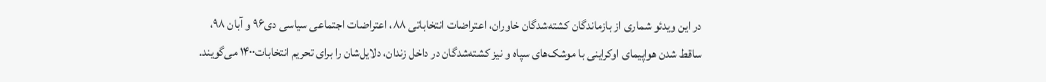در این ویدئو شماری از بازماندگان کشته‌شدگان خاوران، اعتراضات انتخاباتی ۸۸، اعتراضات اجتماعی سیاسی دی۹۶ و آبان ۹۸، ساقط شدن هواپیمای اوکراینی با موشک‌های سپاه و نیز کشته‌شدگان در داخل زندان، دلایل‌شان را برای تحریم انتخابات۱۴۰۰ می‌گویند.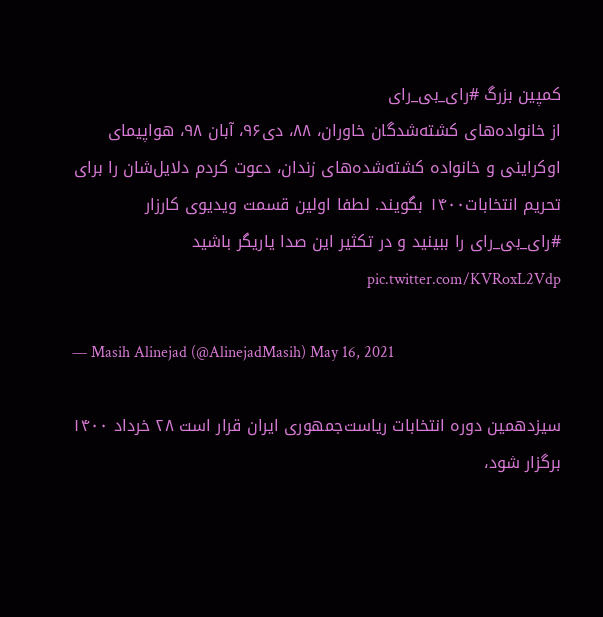کمپین بزرگ #رای_بی_رای
از خانواده‌های کشته‌شدگان خاوران، ۸۸، دی۹۶، آبان ۹۸، هواپیمای اوکراینی و خانواده کشته‌شده‌های زندان، دعوت کردم دلایل‌شان را برای تحریم انتخابات۱۴۰۰ بگویند. لطفا اولین قسمت ویدیوی کارزار #رای_بی_رای را ببینید و در تکثیر این صدا یاریگر باشید pic.twitter.com/KVRoxL2Vdp

— Masih Alinejad (@AlinejadMasih) May 16, 2021

سیزدهمین دوره انتخابات ریاست‌جمهوری ایران قرار است ۲۸ خرداد ۱۴۰۰ برگزار شود،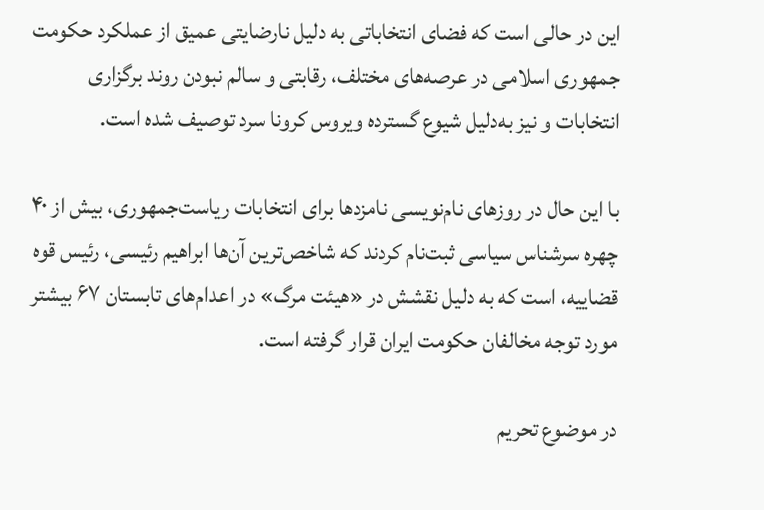این در حالی است که فضای انتخاباتی به دلیل نارضایتی عمیق از عملکرد حکومت جمهوری اسلامی در عرصه‌های مختلف، رقابتی و سالم نبودن روند برگزاری انتخابات و نیز به‌دلیل شیوع گسترده ویروس کرونا سرد توصیف شده است.

با این حال در روزهای نام‌نویسی نامزدها برای انتخابات ریاست‌جمهوری، بیش از ۴۰ چهره سرشناس سیاسی ثبت‌نام کردند که شاخص‌ترین آن‌ها ابراهیم رئیسی، رئیس قوه قضاییه، است که به دلیل نقشش در «هیئت مرگ» در اعدام‌های تابستان ۶۷ بیشتر مورد توجه مخالفان حکومت ایران قرار گرفته است.

در موضوع تحریم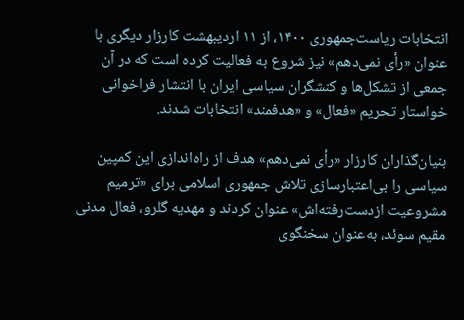انتخابات ریاست‌جمهوری ۱۴۰۰، از ۱۱ اردیبهشت کارزار دیگری با عنوان «رأی نمی‌دهم» نیز شروع به فعالیت کرده است که در آن جمعی از تشکل‌ها و کنشگران سیاسی ایران با انتشار فراخوانی خواستار تحریم «فعال» و «هدفمند» انتخابات شدند.

بنیان‌گذاران کارزار «رأی نمی‌دهم» هدف از راه‌اندازی این کمپین سیاسی را بی‌اعتبارسازی تلاش جمهوری اسلامی برای «ترمیم مشروعیت ازدست‌رفته‌اش» عنوان کردند و مهدیه گلرو، فعال مدنی مقیم سوئد، به‌عنوان سخنگوی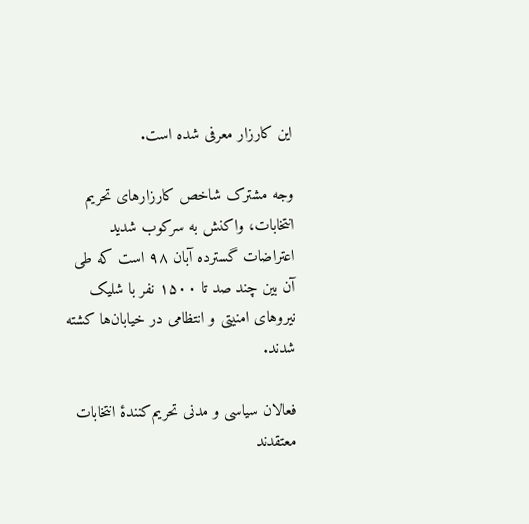این کارزار معرفی شده است.

وجه مشترک شاخص کارزارهای تحریم انتخابات، واکنش به سرکوب شدید اعتراضات گسترده آبان ۹۸ است که طی آن بین چند صد تا ۱۵۰۰ نفر با شلیک نیروهای امنیتی و انتظامی در خیابان‌ها کشته شدند.

فعالان سیاسی و مدنی تحریم‌کنندهٔ انتخابات معتقدند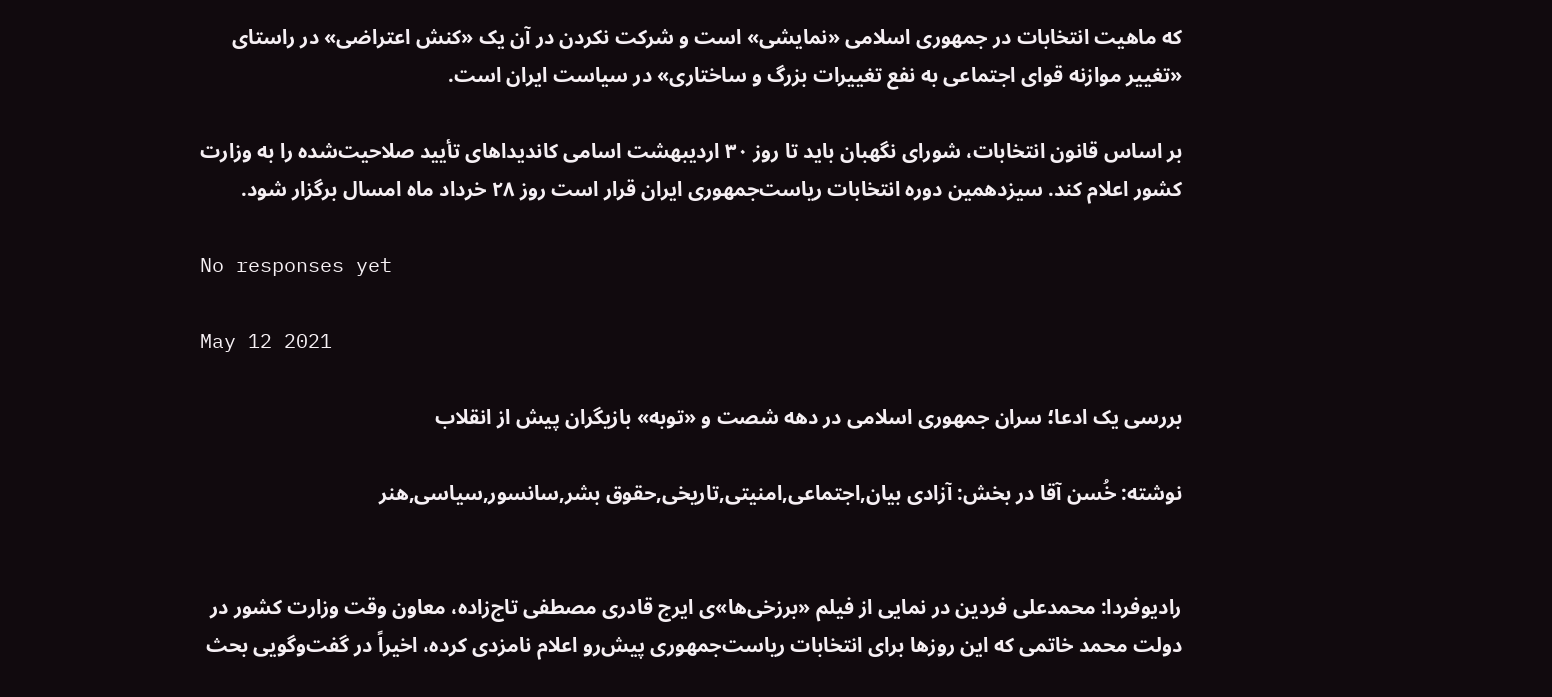که ماهیت انتخابات در جمهوری اسلامی «نمایشی» است و شرکت نکردن در آن یک «کنش اعتراضی» در راستای «تغییر موازنه قوای اجتماعی به نفع تغییرات بزرگ و ساختاری» در سیاست ایران است.

بر اساس قانون انتخابات، شورای نگهبان باید تا روز ۳۰ اردیبهشت اسامی کاندیداهای تأیید صلاحیت‌شده را به وزارت کشور اعلام کند. سیزدهمین دوره انتخابات ریاست‌جمهوری ایران قرار است روز ۲۸ خرداد ماه امسال برگزار شود.

No responses yet

May 12 2021

بررسی یک ادعا؛ سران جمهوری اسلامی در دهه شصت و «توبه‌» بازیگران پیش از انقلاب

نوشته: خُسن آقا در بخش: آزادی بیان,اجتماعی,امنیتی,تاریخی,حقوق بشر,سانسور,سیاسی,هنر


رادیوفردا: محمدعلی فردین در نمایی از فیلم «برزخی‌ها»ی ایرج قادری مصطفی تاج‌زاده، معاون وقت وزارت کشور در دولت محمد خاتمی‌ که این روزها برای انتخابات ریاست‌جمهوری پیش‌رو اعلام نامزدی کرده، اخیراً در گفت‌وگویی بحث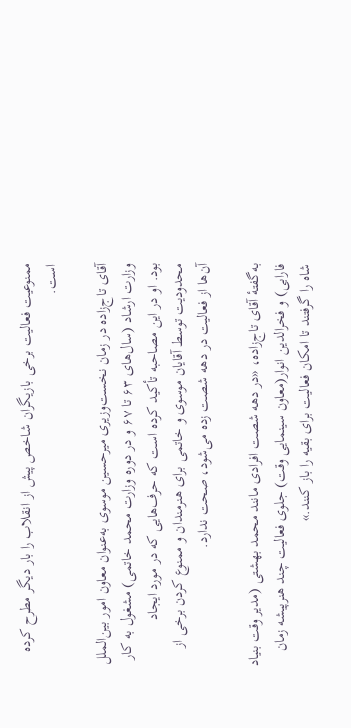ممنوعیت فعالیت برخی بازیگران شاخص پیش از انقلاب را بار دیگر مطرح کرده است.

آقای تاج‌زاده در زمان نخست‌وزیری میرحسین موسوی به‌عنوان معاون امور بین‌‌الملل وزارت ارشاد (سال‌های ۶۳ تا ۶۷ و در دوره وزارت محمد خاتمی) مشغول به‌ کار بود. او در این مصاحبه تأکید کرده است که حرف‌هایی که در مورد ایجاد محدودیت توسط آقایان موسوی و خاتمی برای هنرمندان و ممنوع کردن برخی از آن‌ها از فعالیت در دهه شصت زده می‌شود، صحت ندارد.

به‌گفتهٔ آقای تاج‌زاده، «در دهه شصت افرادی مانند محمد بهشتی (مدیر وقت بنیاد فارابی) و فخرالدین انوار(معاون سینمایی وقت) جلوی فعالیت چند هنرپیشه زمان شاه را گرفتند تا امکان فعالیت برای بقیه را باز کنند.»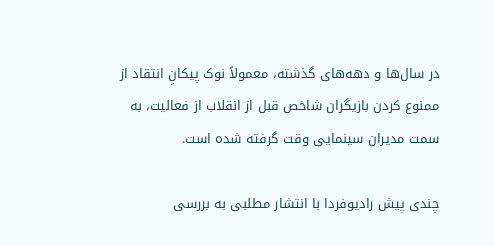در سال‌ها و دهه‌های گذشته، معمولاً نوک پیکانِ انتقاد از ممنوع کردن بازیگران شاخص قبل از انقلاب از فعالیت، به سمت مدیران سینمایی وقت گرفته شده است.

چندی پیش رادیوفردا با انتشار مطلبی به بررسی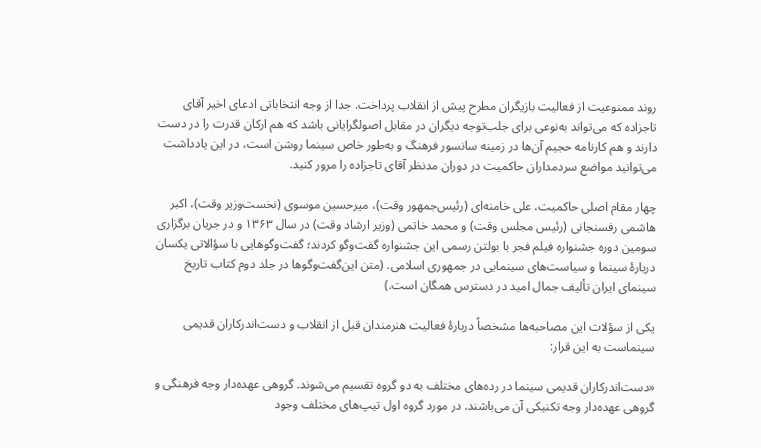روند ممنوعیت از فعالیت بازیگران مطرح پیش از انقلاب پرداخت. جدا از وجه انتخاباتی ادعای اخیر آقای تاجزاده که می‌تواند به‌نوعی برای جلب‌توجه دیگران در مقابل اصولگرایانی باشد که هم ارکان قدرت را در دست دارند و هم کارنامه حجیم آن‌ها در زمینه سانسور فرهنگ و به‌طور خاص سینما روشن است، در این یادداشت می‌توانید مواضع سردمداران حاکمیت در دوران مدنظر آقای تاجزاده را مرور کنید.

چهار مقام اصلی حاکمیت، علی خامنه‌ای (رئیس‌جمهور وقت)، میرحسین موسوی (نخست‌وزیر وقت)، اکبر هاشمی ‌رفسنجانی (رئیس مجلس وقت) و محمد خاتمی (وزیر ارشاد وقت) در سال ۱۳۶۳ و در جریان برگزاری سومین دوره جشنواره فیلم فجر با بولتن رسمی این جشنواره گفت‌وگو کردند؛ گفت‌وگوهایی با سؤالاتی یکسان دربارهٔ سینما و سیاست‌های سینمایی در جمهوری اسلامی. (متن این‌گفت‌وگوها در جلد دوم کتاب تاریخ سینمای ایران تألیف جمال امید در دسترس همگان است.)

یکی از سؤلات این مصاحبه‌ها مشخصاً دربارهٔ فعالیت هنرمندان قبل از انقلاب و دست‌اندرکاران قدیمی سینماست به این قرار:

«دست‌اندرکاران قدیمی سینما در رده‌های مختلف به دو گروه تقسیم می‌شوند. گروهی عهده‌دار وجه فرهنگی و گروهی عهده‌دار وجه تکنیکی آن می‌باشند. در مورد گروه اول تیپ‌های مختلف وجود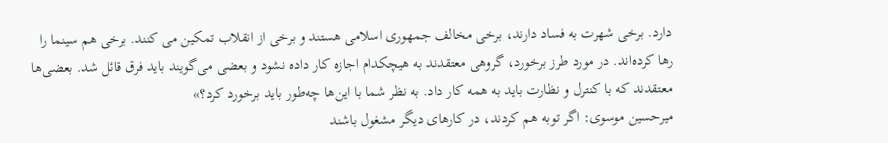دارد. برخی شهرت به فساد دارند، برخی مخالف جمهوری اسلامی هستند و برخی از انقلاب تمکین می کنند. برخی هم سینما را رها کرده‌اند. در مورد طرز برخورد، گروهی معتقدند به هیچکدام اجازه کار داده نشود و بعضی می‌گویند باید فرق قائل شد. بعضی‌ها معتقدند که با کنترل و نظارت ‌باید به همه کار داد. به نظر شما با این‌ها چه‌طور باید برخورد کرد؟»
میرحسین موسوی: اگر توبه هم کردند، در کارهای دیگر مشغول باشند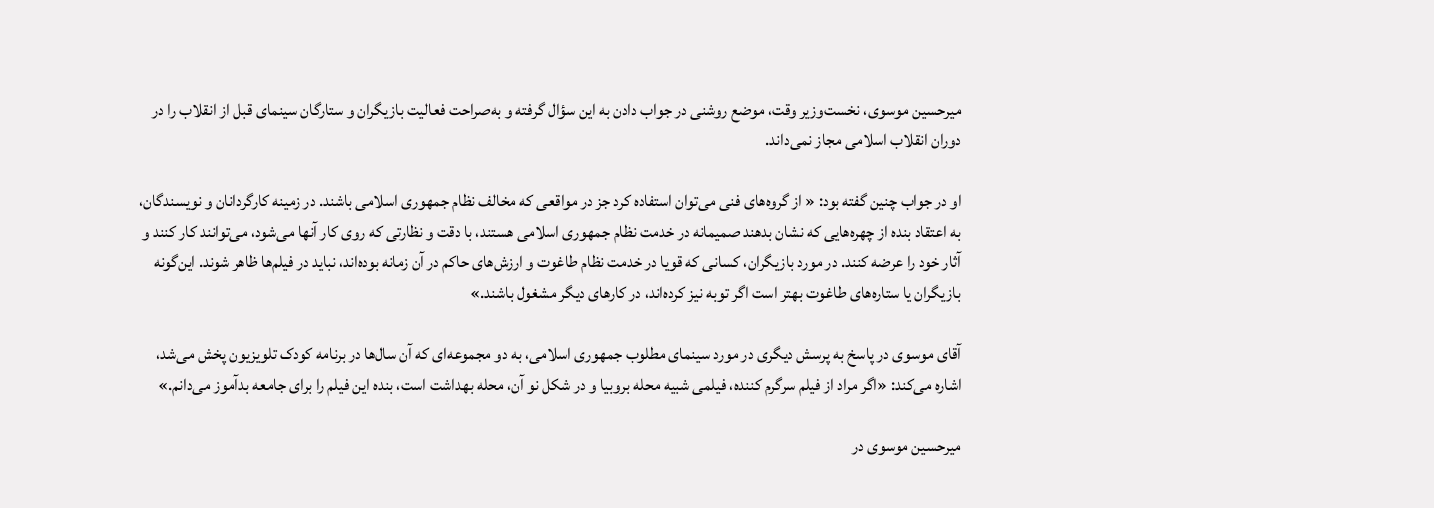میرحسین موسوی، نخست‌وزیر وقت، موضع روشنی در جواب دادن به این سؤال گرفته و به‌صراحت فعالیت بازیگران و ستارگان سینمای قبل از انقلاب را در دوران انقلاب اسلامی مجاز نمی‌داند.

او در جواب چنین گفته بود: « از گروه‌های فنی می‌توان استفاده کرد جز در مواقعی که مخالف نظام جمهوری اسلامی باشند. در زمینه کارگردانان و نویسندگان، به اعتقاد بنده از چهره‌هایی که نشان بدهند صمیمانه در خدمت نظام جمهوری اسلامی هستند، با دقت و نظارتی که روی کار آنها می‌شود، می‌توانند کار کنند و آثار خود را عرضه کنند. در مورد بازیگران، کسانی که قویا در خدمت نظام طاغوت و ارزش‌های حاکم در آن زمانه بوده‌اند، نباید در فیلم‌ها ظاهر شوند. این‌گونه بازیگران یا ستاره‌های طاغوت بهتر است اگر توبه نیز کرده‌اند، در کارهای دیگر مشغول باشند.»

آقای موسوی در پاسخ به پرسش دیگری در مورد سینمای مطلوب جمهوری اسلامی، به دو مجموعه‌ای که آن سال‌ها در برنامه کودک تلویزیون پخش می‌شد، اشاره می‌کند: «اگر مراد از فیلم سرگرم کننده، فیلمی شبیه محله بروبیا و در شکل نو آن، محله بهداشت است، بنده این فیلم را برای جامعه بدآموز می‌دانم.»

میرحسین موسوی در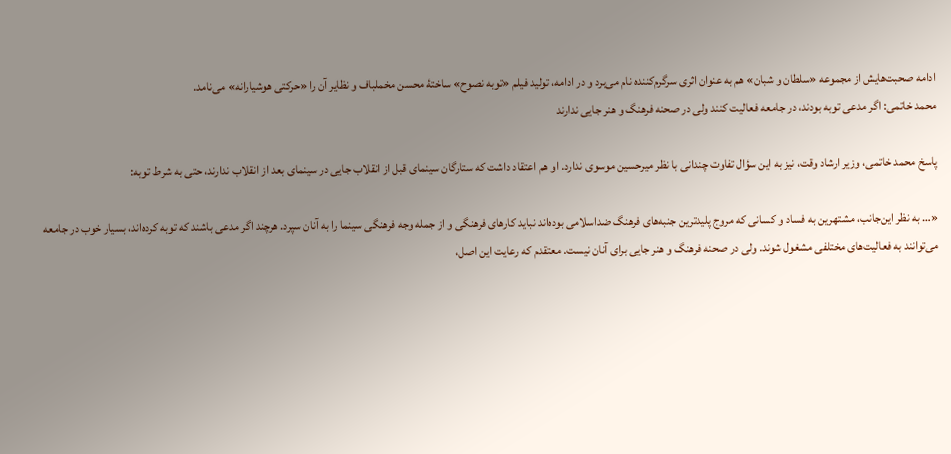ادامه صحبت‌هایش از مجموعه «سلطان و شبان» هم به عنوان اثری سرگرم‌کننده نام می‌برد و در ادامه، تولید فیلم «توبه نصوح» ساختهٔ محسن مخملباف و نظایر آن را «حرکتی هوشیارانه» می‌نامد.
محمد خاتمی: اگر مدعی توبه بودند، در جامعه فعالیت کنند ولی در صحنه فرهنگ و هنر جایی ندارند

پاسخ محمد خاتمی، ‌وزیر ارشاد وقت، نیز به این سؤال تفاوت چندانی با نظر میرحسین موسوی ندارد. او هم اعتقاد داشت که ستارگان سینمای قبل از انقلاب جایی در سینمای بعد از انقلاب ندارند، حتی به شرط توبه:

«… به نظر این‌جانب، مشتهرین به فساد و کسانی که مروج پلیدترین جنبه‌های فرهنگ ضداسلامی بوده‌اند نباید کارهای فرهنگی و از جمله وجه فرهنگی سینما را به آنان سپرد. هرچند اگر مدعی باشند که توبه کرده‌اند، بسیار خوب در جامعه می‌توانند به فعالیت‌های مختلفی مشغول شوند. ولی در صحنه فرهنگ و هنر جایی برای آنان نیست. معتقدم که رعایت این اصل،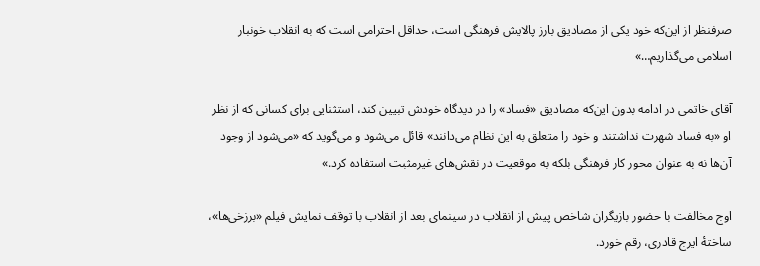صرفنظر از این‌که خود یکی از مصادیق بارز پالایش فرهنگی‌ است، حداقل احترامی است که به انقلاب خونبار اسلامی می‌گذاریم…»

آقای خاتمی در ادامه بدون این‌که مصادیق «فساد» را در دیدگاه خودش تبیین کند، استثنایی برای کسانی که از نظر او «به فساد شهرت نداشتند و خود را متعلق به این نظام می‌دانند» قائل می‌شود و می‌گوید که «می‌شود از وجود آن‌ها نه به عنوان محور کار فرهنگی بلکه به موقعیت در نقش‌های غیرمثبت استفاده کرد.»

اوج مخالفت با حضور بازیگران شاخص پیش از انقلاب در سینمای بعد از انقلاب با توقف نمایش فیلم «برزخی‌ها»، ساختهٔ ایرج قادری، رقم خورد.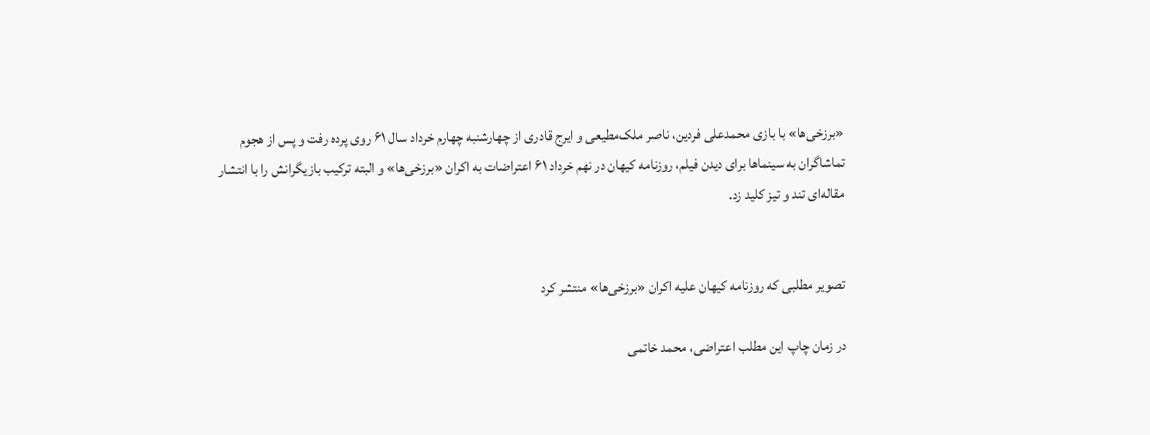«برزخی‌ها» با بازی محمدعلی فردین، ناصر ملک‌مطیعی و ایرج قادری‌ از چهارشنبه چهارم خرداد سال ۶۱ روی پرده‌ رفت و پس از هجوم تماشاگران به سینماها برای دیدن فیلم، روزنامه کیهان در نهم خرداد ۶۱ اعتراضات به اکران «برزخی‌ها» و البته ترکیب بازیگرانش را با انتشار مقاله‌ای تند و تیز کلید ‌زد.


تصویر مطلبی که روزنامه کیهان علیه اکران «برزخی‌ها» منتشر کرد

در زمان چاپ این مطلب اعتراضی، محمد خاتمی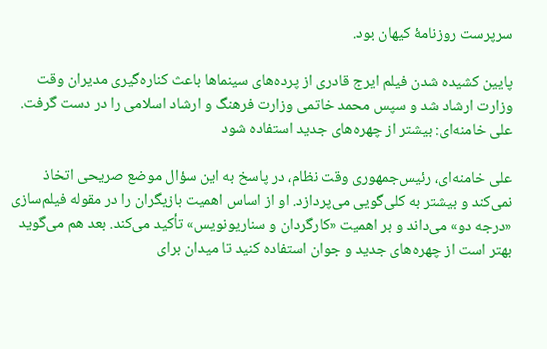سرپرست روزنامهٔ کیهان بود.

پایین کشیده شدن فیلم ایرج قادری از پرده‌های سینماها باعث کناره‌گیری مدیران وقت وزارت ارشاد شد و سپس محمد خاتمی وزارت فرهنگ و ارشاد اسلامی را در دست گرفت.
علی خامنه‌ای: بیشتر از چهره‌های جدید استفاده شود

علی خامنه‌ای، رئیس‌جمهوری وقت نظام، در پاسخ به این سؤال موضع صریحی اتخاذ نمی‌کند و بیشتر به کلی‌گویی می‌پردازد. او از اساس اهمیت بازیگران را در مقوله فیلم‌سازی «درجه دو» می‌داند و بر اهمیت «کارگردان و سناریونویس» تأکید می‌کند. بعد هم می‌گوید بهتر است از چهره‌های جدید و جوان استفاده کنید تا میدان برای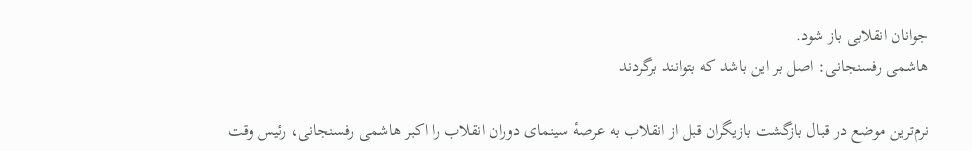جوانان انقلابی باز شود.
هاشمی رفسنجانی: اصل بر این باشد که بتوانند برگردند

نرم‌ترین موضع در قبال بازگشت بازیگران قبل از انقلاب به عرصهٔ سینمای دوران انقلاب را اکبر هاشمی ‌رفسنجانی، رئیس وقت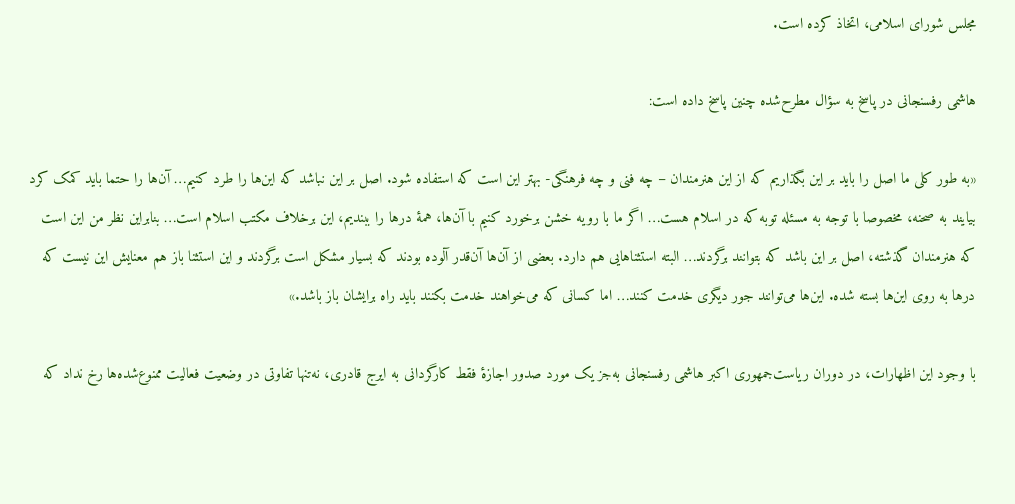مجلس شورای اسلامی، ‌اتخاذ کرده است.

هاشمی‌ رفسنجانی در پاسخ به سؤال مطرح‌شده چنین پاسخ داده است:

«به طور کلی ما اصل را باید بر این بگذاریم که از این هنرمندان – چه فنی و چه فرهنگی- بهتر این است که استفاده شود. اصل بر این نباشد که این‌ها را طرد کنیم… آن‌ها را حتما باید کمک کرد بیایند به صحنه، مخصوصا با توجه به مسئله توبه که در اسلام هست… اگر ما با رویه خشن برخورد کنیم با آن‌ها،‌ همهٔ درها را ببندیم، این برخلاف مکتب اسلام است… بنابراین نظر من این است که هنرمندان گذشته، ‌اصل بر این باشد که بتوانند برگردند… البته استثناهایی هم دارد. بعضی از آن‌ها آن‌قدر آلوده بودند که بسیار مشکل است برگردند و این استثنا باز هم معنایش این نیست که درها به روی این‌ها بسته شده. این‌ها می‌توانند جور دیگری خدمت کنند… اما کسانی که می‌خواهند خدمت بکنند باید راه برایشان باز باشد.»

با وجود این اظهارات، در دوران ریاست‌جمهوری اکبر هاشمی ‌رفسنجانی به‌جز یک مورد صدور اجازهٔ فقط کارگردانی به ایرج قادری، نه‌تنها تفاوتی در وضعیت فعالیت ممنوع‌شده‌ها رخ نداد که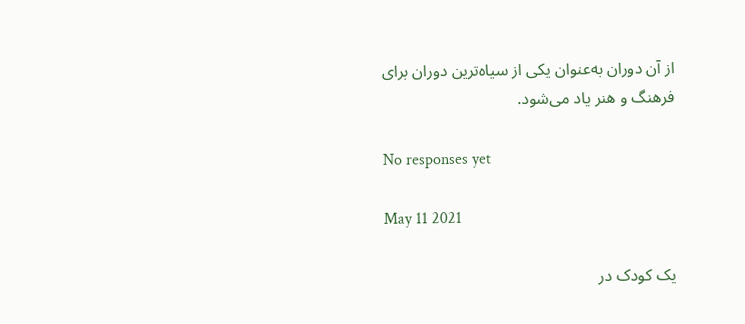از آن دوران به‌عنوان یکی از سیاه‌ترین دوران برای فرهنگ و هنر یاد می‌شود.

No responses yet

May 11 2021

یک کودک در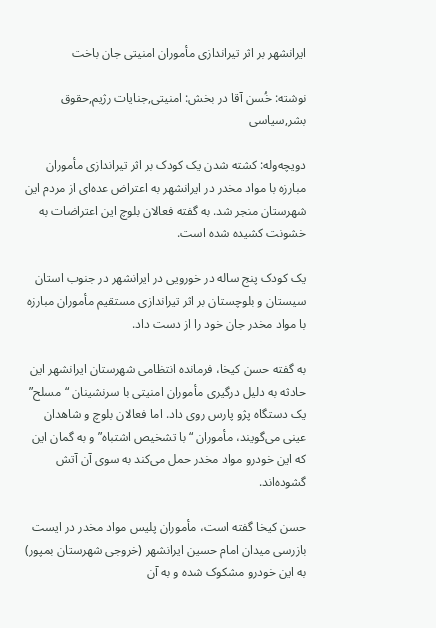ایرانشهر بر اثر تیراندازی مأموران امنیتی جان باخت

نوشته: خُسن آقا در بخش: امنیتی,جنایات رژیم,حقوق بشر,سیاسی

دویچه‌وله: کشته شدن یک کودک بر اثر تیراندازی مأموران مبارزه با مواد مخدر در ایرانشهر به اعتراض عده‌ای از مردم این شهرستان منجر شد. به گفته فعالان بلوچ این اعتراضات به خشونت کشیده شده است.

یک کودک پنج ساله در خورویی در ایرانشهر در جنوب استان سیستان و بلوچستان بر اثر تیراندازی مستقیم مأموران مبارزه با مواد مخدر جان خود را از دست داد.

به گفته حسن کیخا، فرمانده انتظامی شهرستان ایرانشهر این حادثه به دلیل درگیری مأموران امنیتی با سرنشینان “مسلح” یک دستگاه پژو پارس روی داد. اما فعالان بلوچ و شاهدان عینی می‌گویند، مأموران “با تشخیص اشتباه” و به گمان این که این خودرو مواد مخدر حمل می‌کند به سوی آن آتش گشوده‌اند.

حسن کیخا گفته است، مأموران پلیس مواد مخدر در ایست بازرسی میدان امام حسین ایرانشهر (خروجی شهرستان بمپور) به این خودرو مشکوک شده و به آن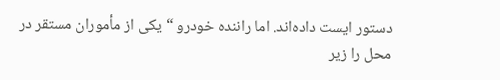دستور ایست داده‌اند. اما راننده خودرو “یکی از مأموران مستقر در محل را زیر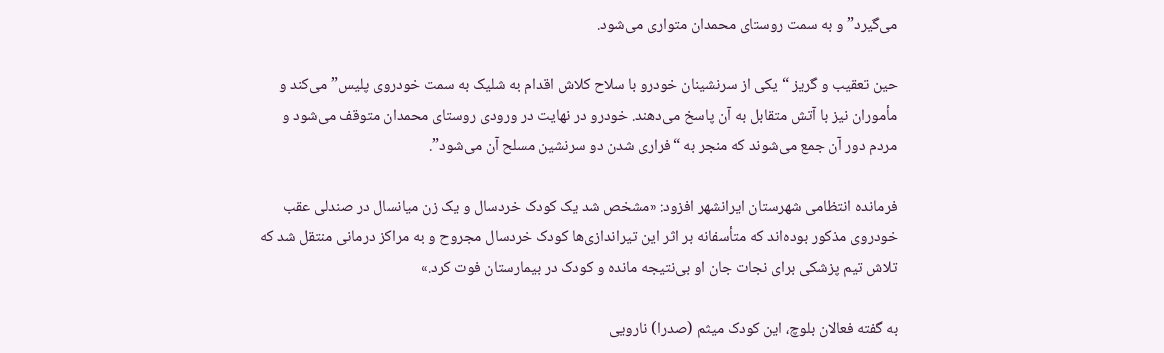می‌گیرد” و به سمت روستای محمدان متواری می‌شود.

حین تعقیب و گریز “یکی از سرنشینان خودرو با سلاح کلاش اقدام به شلیک به سمت خودروی پلیس” می‌کند و مأموران نیز با آتش متقابل به آن پاسخ می‌دهند. خودرو در نهایت در ورودی روستای محمدان متوقف می‌شود و مردم دور آن جمع می‌شوند که منجر به “فراری شدن دو سرنشین مسلح آن می‌شود”.

فرمانده انتظامی شهرستان ایرانشهر افزود: «مشخص شد یک کودک خردسال و یک زن میانسال در صندلی عقب خودروی مذکور بوده‌اند که متأسفانه بر اثر این تیر‌اندازی‌ها کودک خردسال مجروح و به مراکز درمانی منتقل شد که تلاش تیم پزشکی برای نجات جان او بی‌نتیجه مانده و کودک در بیمارستان فوت کرد.»

به گفته فعالان بلوچ، این کودک میثم (صدرا) نارویی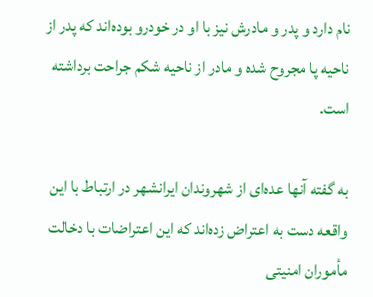نام دارد و پدر و مادرش نیز با او در خودرو بوده‌اند که پدر از ناحیه پا مجروح شده و مادر از ناحیه شکم جراحت برداشته است.

به گفته آنها عده‌ای از شهروندان ایرانشهر در ارتباط با این واقعه دست به اعتراض زده‌اند که این اعتراضات با دخالت مأموران امنیتی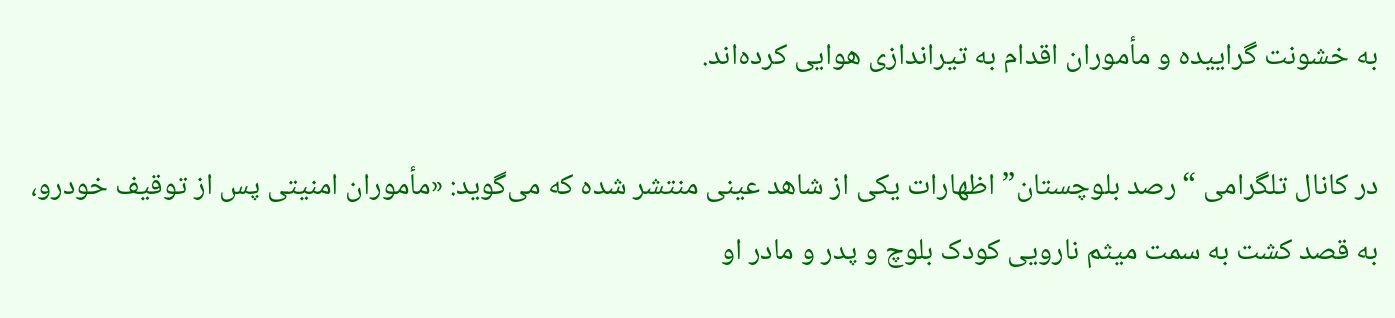به خشونت گراییده و مأموران اقدام به تیراندازی هوایی کرده‌اند.

در کانال تلگرامی “رصد بلوچستان” اظهارات یکی از شاهد عینی منتشر شده که می‌گوید: «مأموران امنیتی پس از توقیف خودرو، به قصد کشت به سمت میثم نارویی کودک بلوچ و پدر و مادر او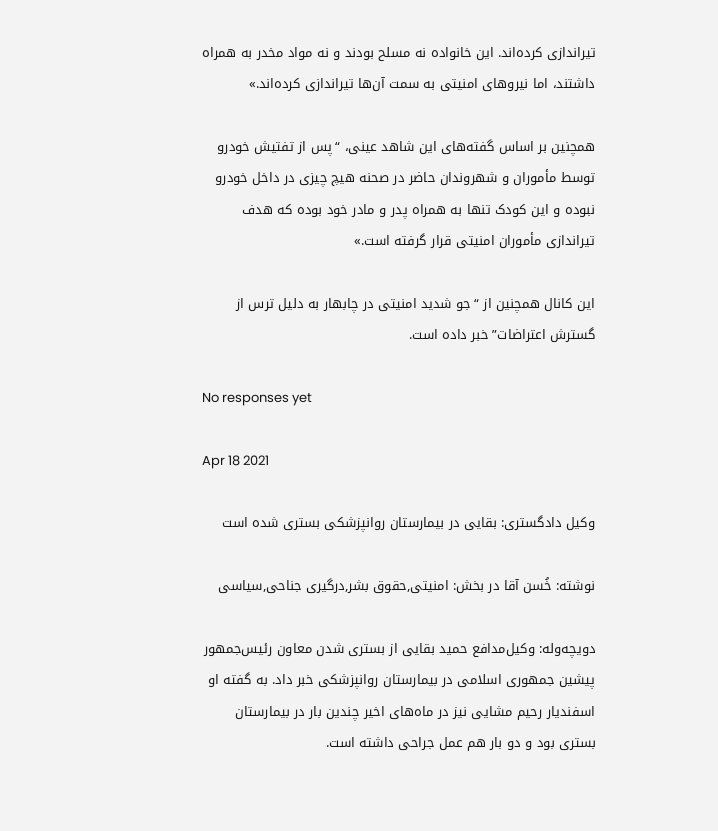تیراندازی کرده‌اند. این خانواده نه مسلح بودند و نه مواد مخدر به همراه داشتند، اما نیروهای امنیتی به سمت آن‌ها تیراندازی کرده‌اند.»

همچنین بر اساس گفته‌های این شاهد عینی، “پس از تفتیش خودرو توسط مأموران و شهروندان حاضر در صحنه هیچ چیزی در داخل خودرو نبوده و این کودک تنها به همراه پدر و مادر خود بوده که هدف تیراندازی مأموران امنیتی قرار گرفته است.»

این کانال همچنین از “جو شدید امنیتی در چابهار به دلیل ترس از گسترش اعتراضات” خبر داده است.

No responses yet

Apr 18 2021

وکیل دادگستری: بقایی در بیمارستان روانپزشکی بستری شده است

نوشته: خُسن آقا در بخش: امنیتی,حقوق بشر,درگیری جناحی,سیاسی

دویچه‌وله: وکیل‌مدافع حمید بقایی از بستری شدن معاون رئیس‌جمهور پیشین جمهوری اسلامی در بیمارستان روانپزشکی خبر داد. به گفته او اسفندیار رحیم مشایی نیز در ماه‌های اخیر چندین بار در بیمارستان بستری بود و دو بار هم عمل جراحی داشته است.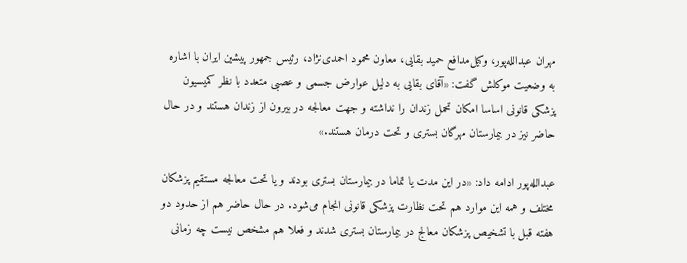مهران عبدالله‌پور، وکیل‌مدافع حمید بقایی، معاون محمود احمدی‌نژاد، رئیس جمهور پیشین ایران با اشاره به وضعیت موکلش گفت: «آقای بقایی به دلیل عوارض جسمی و عصبی متعدد با نظر کمیسیون پزشکی قانونی اساسا امکان تحمل زندان را نداشته و جهت معالجه در بیرون از زندان هستند و در حال حاضر نیز در بیمارستان مهرگان بستری و تحت درمان هستند.»

عبدالله‌پور ادامه داد: «در این مدت یا تماما در بیمارستان بستری بودند و یا تحت معالجه مستقیم پزشکان مختلف و همه این موارد هم تحت نظارت پزشکی قانونی انجام می‌شود. در حال حاضر هم از حدود دو هفته قبل با تشخیص پزشکان معالج در بیمارستان بستری شدند و فعلا هم مشخص نیست چه زمانی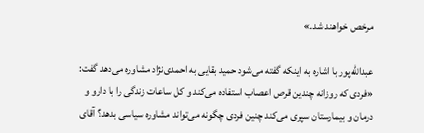مرخص خواهند شد.»

عبدالله‌پور با اشاره به اینکه گفته می‌شود حمید بقایی به احمدی‌نژاد مشاوره می‌دهد گفت: «فردی که روزانه چندین قرص اعصاب استفاده می‌کند و کل ساعات زندگی را با دارو و درمان و بیمارستان سپری می‌کند چنین فردی چگونه می‌تواند مشاوره سیاسی بدهد؟ آقای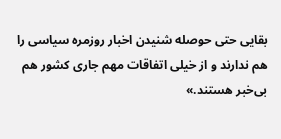بقایی حتی حوصله شنیدن اخبار روزمره سیاسی را هم ندارند و از خیلی اتفاقات مهم جاری کشور هم بی‌خبر هستند.»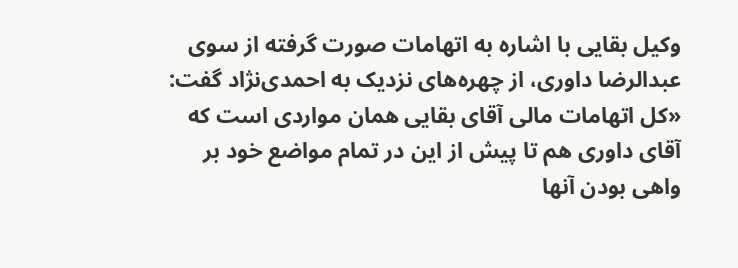وکیل بقایی با اشاره به اتهامات صورت گرفته از سوی عبدالرضا داوری، از چهره‌های نزدیک به احمدی‌نژاد گفت: «کل اتهامات مالی آقای بقایی همان مواردی است که آقای داوری هم تا پیش از این در تمام مواضع خود بر واهی بودن آنها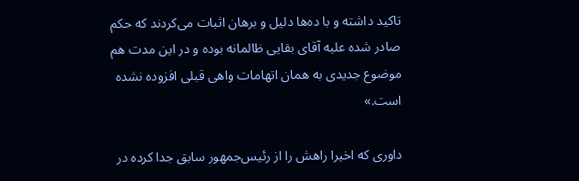تاکید داشته و با ده‌ها دلیل و برهان اثبات می‌کردند که حکم صادر شده علیه آقای بقایی ظالمانه بوده و در این مدت هم موضوع جدیدی به همان اتهامات واهی قبلی افزوده نشده است.»

داوری که اخیرا راهش را از رئیس‌جمهور سابق جدا کرده در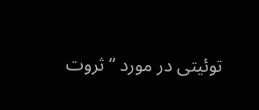توئیتی در مورد “ثروت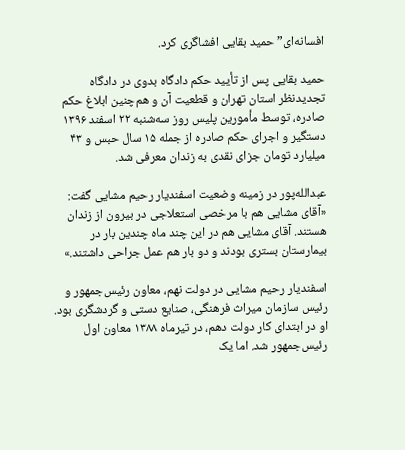افسانه‌ای” حمید بقایی افشا‌گری کرد.

حمید بقایی پس از تأیید حکم دادگاه بدوی در دادگاه تجدیدنظر استان تهران و قطعیت آن و هم‌چنین ابلاغ حکم صادره، توسط مأمورین پلیس روز سه‌شنبه ۲۲ اسفند ۱۳۹۶ دستگیر و اجرای حکم صادره از جمله ۱۵ سال حبس و ۴۳ میلیارد تومان جزای نقدی به زندان معرفی شد.

عبدالله‌پور در زمینه وضعیت اسفندیار رحیم مشایی گفت: «آقای مشایی هم با مرخصی استعلاجی در بیرون از زندان هستند. آقای مشایی هم در این چند ماه چندین بار در بیمارستان بستری بودند و دو بار هم عمل جراحی داشتند.»

اسفندیار رحیم مشایی در دولت نهم، معاون رئیس‌جمهور و رئیس سازمان میراث فرهنگی، صنایع دستی و گردشگری بود. او در ابتدای کار دولت دهم، در تیرماه ۱۳۸۸ معاون اول رئیس‌جمهور شد. اما یک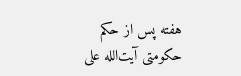هفته پس از حکم حکومتی آیت‌الله علی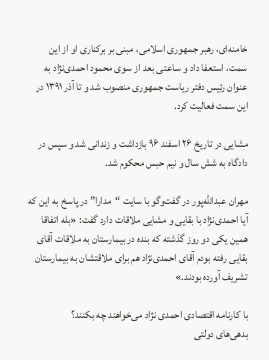خامنه‌ای، رهبر جمهوری اسلامی، مبنی بر برکناری او از این سمت، استعفا داد و ساعتی بعد از سوی محمود احمدی‌نژاد به عنوان رئیس دفتر ریاست جمهوری منصوب شد و تا آذر ۱۳۹۱ در این سمت فعالیت کرد.

مشایی در تاریخ ۲۶ اسفند ۹۶ بازداشت و زندانی شد و سپس در دادگاه به شش سال و نیم حبس محکوم شد.

مهران عبدالله‌پور در گفت‌وگو با سایت “مدارا” در پاسخ به این که آیا احمدی‌نژاد با بقایی و مشایی ملاقات دارد گفت: «بله اتفاقا همین یکی دو روز گذشته که بنده در بیمارستان به ملاقات آقای بقایی رفته بودم آقای احمدی‌نژاد هم برای ملاقتشان به بیمارستان تشریف آورده بودند.»

با کارنامه اقتصادی احمدی نژاد می‌خواهند چه بکنند؟
بدهی‌های دولتی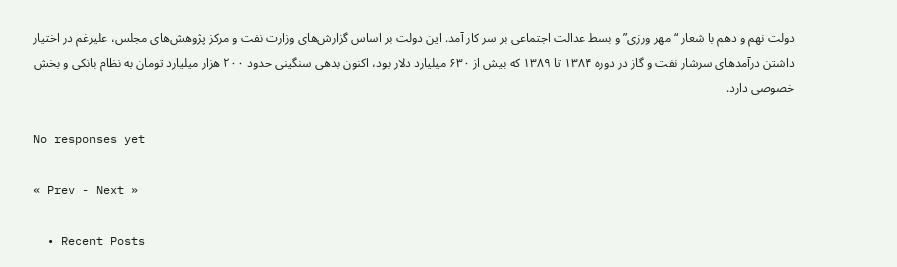دولت نهم و دهم با شعار “مهر ورزی” و بسط عدالت اجتماعی بر سر کار آمد. این دولت بر اساس گزارش‌های وزارت نفت و مرکز پژوهش‌های مجلس، علیرغم در اختیار داشتن درآمدهای سرشار نفت و گاز در دوره ۱۳۸۴ تا ۱۳۸۹ که بیش از ۶۳۰ میلیارد دلار بود، اکنون بدهی سنگینی حدود ۲۰۰ هزار میلیارد تومان به نظام بانکی و بخش خصوصی دارد.

No responses yet

« Prev - Next »

  • Recent Posts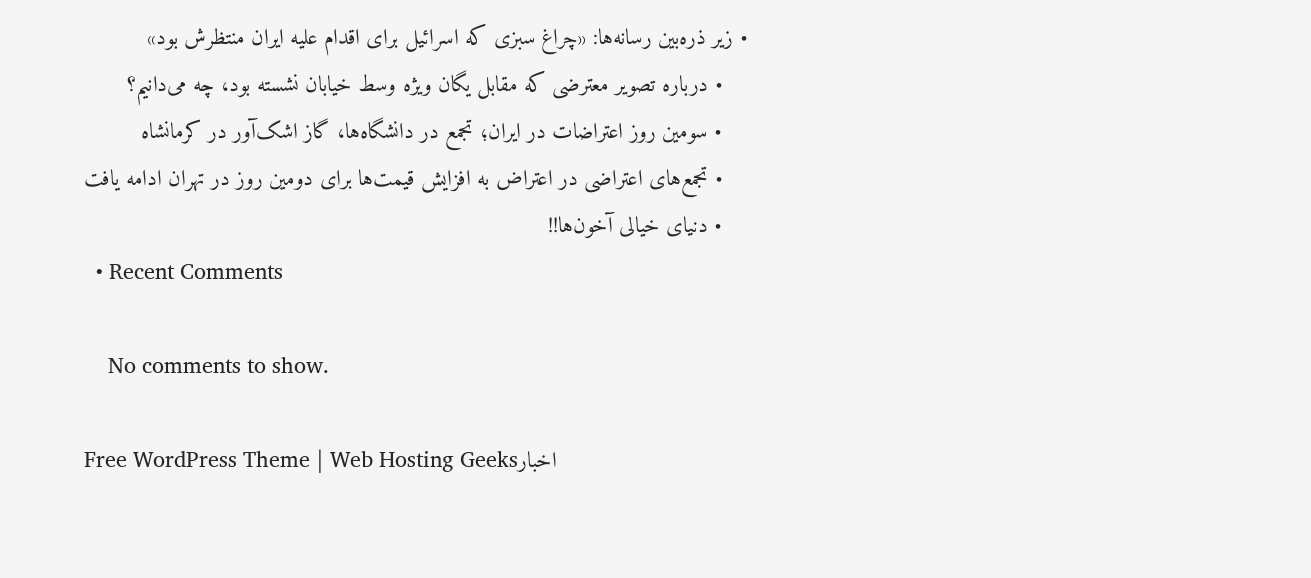• زیر ذره‌بین رسانه‌ها: «چراغ سبزی که اسرائیل برای اقدام علیه ایران منتظرش بود»
    • درباره تصویر معترضی که مقابل یگان ویژه وسط خیابان نشسته‌ بود، چه می‌دانیم؟
    • سومین روز اعتراضات در ایران؛ تجمع در دانشگاه‌ها، گاز اشک‌آور در کرمانشاه
    • تجمع‌های اعتراضی در اعتراض به افزایش قیمت‌ها برای دومین روز در تهران ادامه یافت
    • دنیای خیالی آخون‌ها!!
  • Recent Comments

    No comments to show.

Free WordPress Theme | Web Hosting Geeksاخبار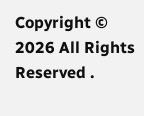Copyright © 2026 All Rights Reserved .